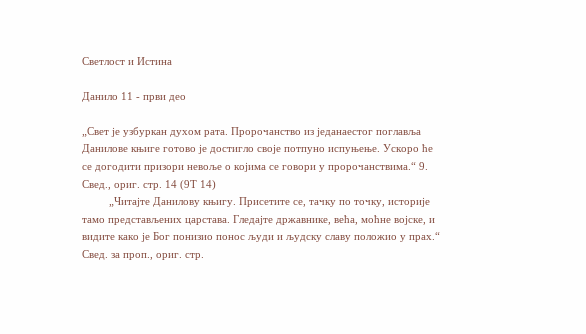Светлост и Истина

Данило 11 - први део

„Свет је узбуркан духом рата. Пророчанство из једанаестог поглавља Данилове књиге готово је достигло своје потпуно испуњење. Ускоро ће се догодити призори невоље о којима се говори у пророчанствима.“ 9. Свед., ориг. стр. 14 (9Т 14)
         „Читајте Данилову књигу. Присетите се, тачку по точку, историје тамо представљених царстава. Гледајте државнике, већа, моћне војске, и видите како је Бог понизио понос људи и људску славу положио у прах.“ Свед. за проп., ориг. стр.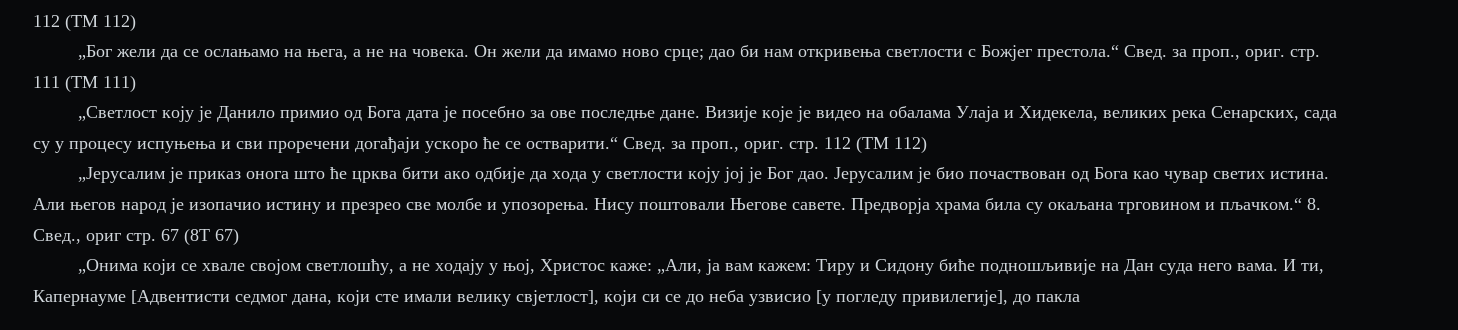112 (ТМ 112)
         „Бог жели да се ослањамо на њега, а не на човека. Он жели да имамо ново срце; дао би нам откривења светлости с Божјег престола.“ Свед. за проп., ориг. стр. 111 (ТМ 111)
         „Светлост коју је Данило примио од Бога дата је посебно за ове последње дане. Визије које је видео на обалама Улаја и Хидекела, великих река Сенарских, сада су у процесу испуњења и сви проречени догађаји ускоро ће се остварити.“ Свед. за проп., ориг. стр. 112 (ТМ 112)
         „Јерусалим је приказ онога што ће црква бити ако одбије да хода у светлости коју јој је Бог дао. Јерусалим је био почаствован од Бога као чувар светих истина. Али његов народ је изопачио истину и презрео све молбе и упозорења. Нису поштовали Његове савете. Предворја храма била су окаљана трговином и пљачком.“ 8. Свед., ориг стр. 67 (8Т 67)
         „Онима који се хвале својом светлошћу, а не ходају у њој, Христос каже: „Али, ја вам кажем: Тиру и Сидону биће подношљивије на Дан суда него вама. И ти, Капернауме [Адвентисти седмог дана, који сте имали велику свјетлост], који си се до неба узвисио [у погледу привилегије], до пакла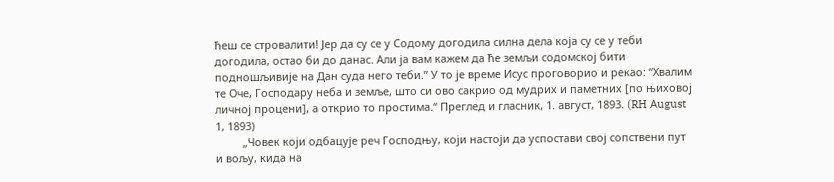ћеш се стровалити! Јер да су се у Содому догодила силна дела која су се у теби догодила, остао би до данас. Али ја вам кажем да ће земљи содомској бити подношљивије на Дан суда него теби.” У то је време Исус проговорио и рекао: “Хвалим те Оче, Господару неба и земље, што си ово сакрио од мудрих и паметних [по њиховој личној процени], а открио то простима.“ Преглед и гласник, 1. август, 1893. (RH Аugust 1, 1893)
         „Човек који одбацује реч Господњу, који настоји да успостави свој сопствени пут и вољу, кида на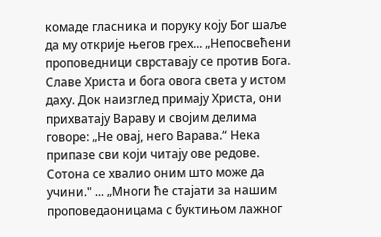комаде гласника и поруку коју Бог шаље да му открије његов грех... „Непосвећени проповедници сврставају се против Бога. Славе Христа и бога овога света у истом даху. Док наизглед примају Христа, они прихватају Вараву и својим делима говоре: „Не овај, него Варава.“ Нека припазе сви који читају ове редове. Сотона се хвалио оним што може да учини." ... „Многи ће стајати за нашим проповедаоницама с буктињом лажног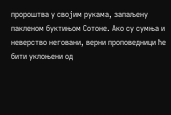пророштва у својим рукама, запаљену пакленом буктињом Сотоне. Ако су сумња и неверство неговани, верни проповедници ће бити уклоњени од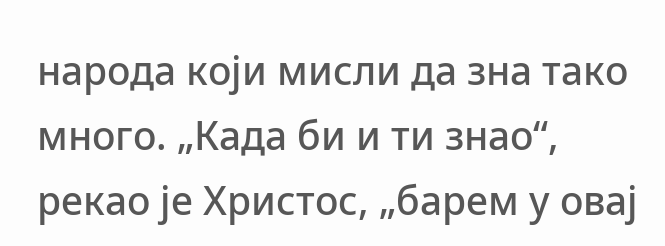народа који мисли да зна тако много. „Када би и ти знао“, рекао је Христос, „барем у овај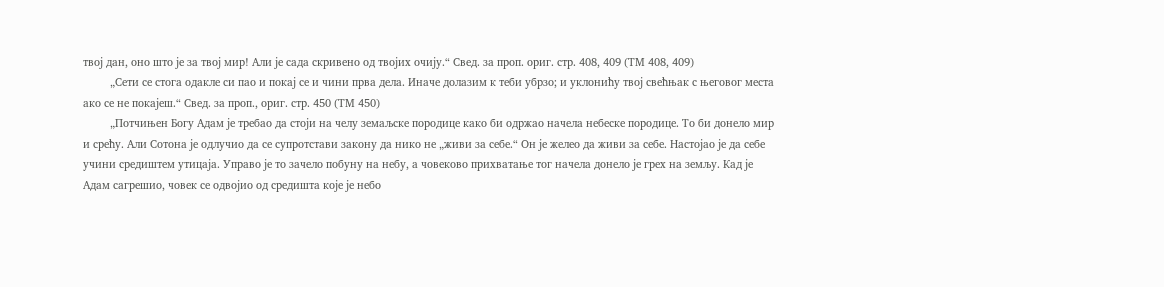твој дан, оно што је за твој мир! Али је сада скривено од твојих очију.“ Свед. за проп. ориг. стр. 408, 409 (ТМ 408, 409)
         „Сети се стога одакле си пао и покај се и чини прва дела. Иначе долазим к теби убрзо; и уклонићу твој свећњак с његовог места ако се не покајеш.“ Свед. за проп., ориг. стр. 450 (ТМ 450)
         „Потчињен Богу Адам је требао да стоји на челу земаљске породице како би одржао начела небеске породице. То би донело мир и срећу. Али Сотона је одлучио да се супротстави закону да нико не „живи за себе.“ Он је желео да живи за себе. Настојао је да себе учини средиштем утицаја. Управо је то зачело побуну на небу, а човеково прихватање тог начела донело је грех на земљу. Кад је Адам сагрешио, човек се одвојио од средишта које је небо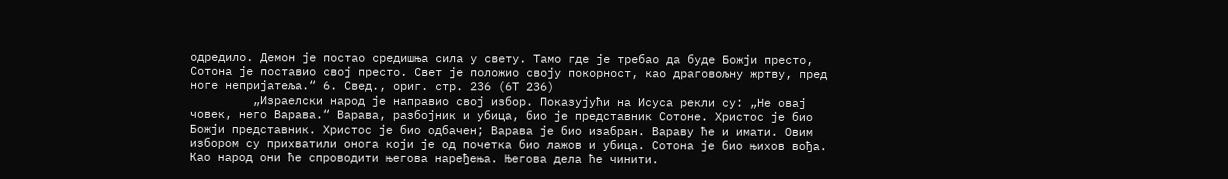одредило. Демон је постао средишња сила у свету. Тамо где је требао да буде Божји престо, Сотона је поставио свој престо. Свет је положио своју покорност, као драговољну жртву, пред ноге непријатеља.“ 6. Свед., ориг. стр. 236 (6Т 236)
         „Израелски народ је направио свој избор. Показујући на Исуса рекли су: „Не овај човек, него Варава.“ Варава, разбојник и убица, био је представник Сотоне. Христос је био Божји представник. Христос је био одбачен; Варава је био изабран. Вараву ће и имати. Овим избором су прихватили онога који је од почетка био лажов и убица. Сотона је био њихов вођа. Као народ они ће спроводити његова наређења. Његова дела ће чинити.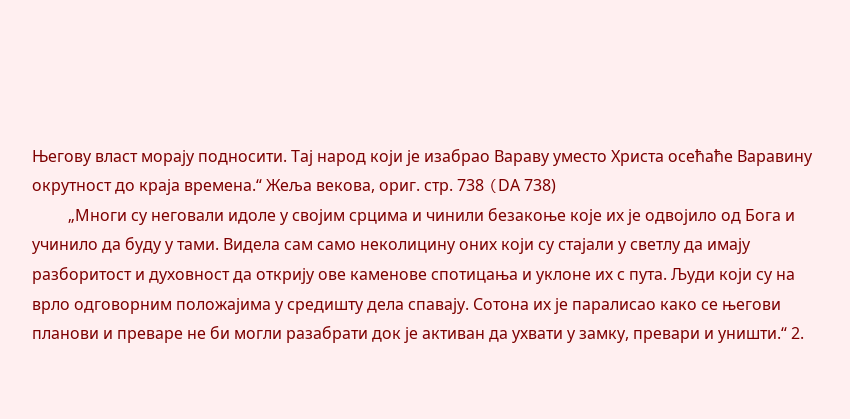Његову власт морају подносити. Тај народ који је изабрао Вараву уместо Христа осећаће Варавину окрутност до краја времена.“ Жеља векова, ориг. стр. 738 (DА 738)
         „Многи су неговали идоле у својим срцима и чинили безакоње које их је одвојило од Бога и учинило да буду у тами. Видела сам само неколицину оних који су стајали у светлу да имају разборитост и духовност да открију ове каменове спотицања и уклоне их с пута. Људи који су на врло одговорним положајима у средишту дела спавају. Сотона их је паралисао како се његови планови и преваре не би могли разабрати док је активан да ухвати у замку, превари и уништи.“ 2.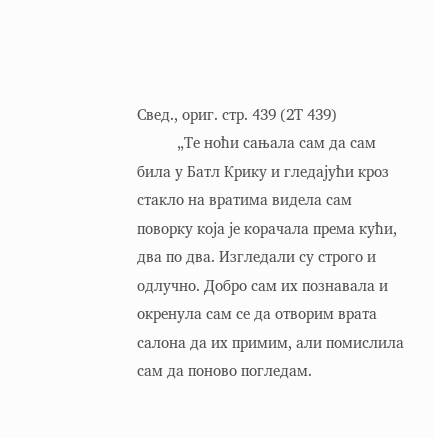Свед., ориг. стр. 439 (2Т 439)
          „Те ноћи сањала сам да сам била у Батл Крику и гледајући кроз стакло на вратима видела сам поворку која је корачала према кући, два по два. Изгледали су строго и одлучно. Добро сам их познавала и окренула сам се да отворим врата салона да их примим, али помислила сам да поново погледам.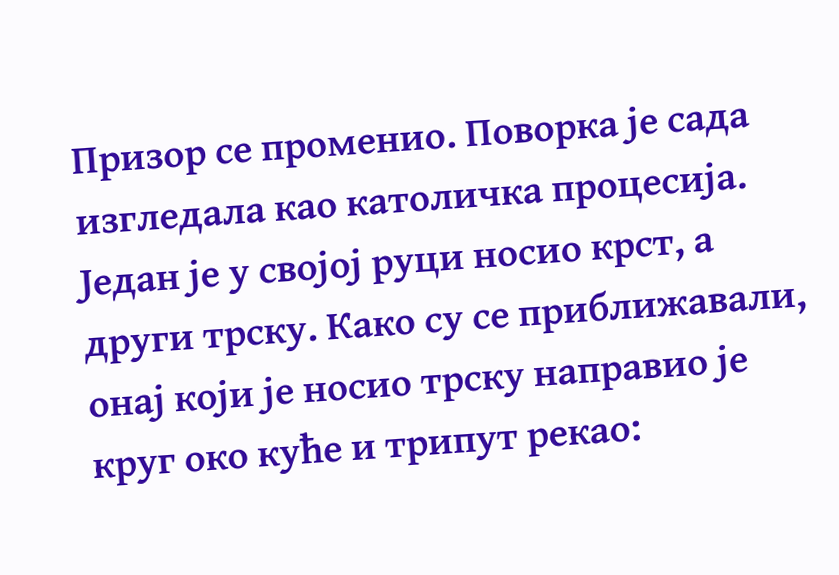Призор се променио. Поворка је сада изгледала као католичка процесија. Један је у својој руци носио крст, а други трску. Како су се приближавали, онај који је носио трску направио је круг око куће и трипут рекао: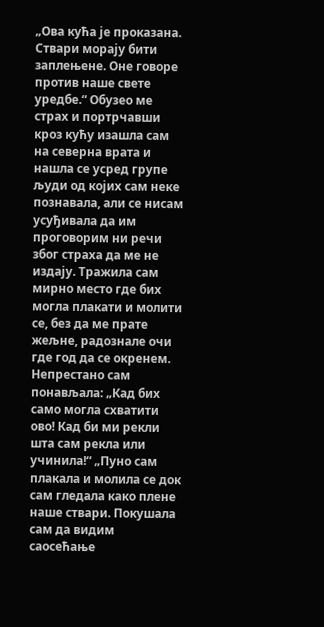„Ова кућа је проказана. Ствари морају бити заплењене. Оне говоре против наше свете уредбе.“ Обузео ме страх и портрчавши кроз кућу изашла сам на северна врата и нашла се усред групе људи од којих сам неке познавала, али се нисам усуђивала да им проговорим ни речи због страха да ме не издају. Тражила сам мирно место где бих могла плакати и молити се, без да ме прате жељне, радознале очи где год да се окренем. Непрестано сам понављала: „Кад бих само могла схватити ово! Кад би ми рекли шта сам рекла или учинила!“ „Пуно сам плакала и молила се док сам гледала како плене наше ствари. Покушала сам да видим саосећање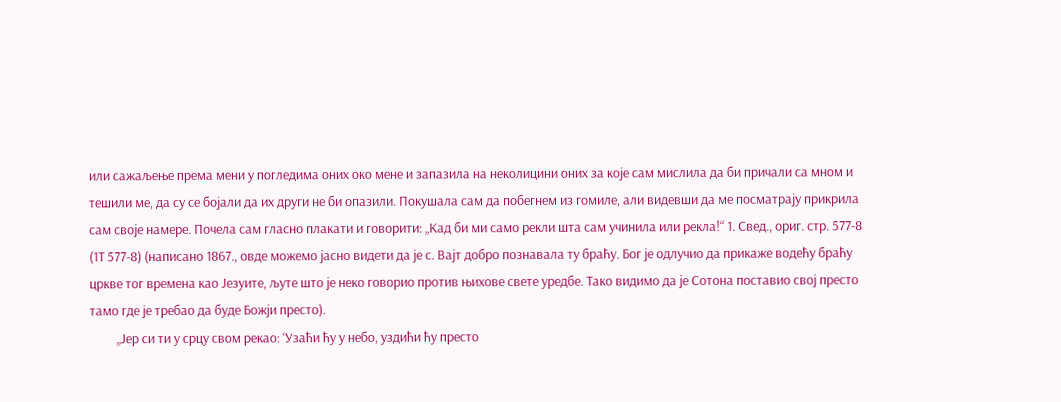или сажаљење према мени у погледима оних око мене и запазила на неколицини оних за које сам мислила да би причали са мном и тешили ме, да су се бојали да их други не би опазили. Покушала сам да побегнем из гомиле, али видевши да ме посматрају прикрила сам своје намере. Почела сам гласно плакати и говорити: „Кад би ми само рекли шта сам учинила или рекла!“ 1. Свед., ориг. стр. 577-8 (1Т 577-8) (написано 1867., овде можемо јасно видети да је с. Вајт добро познавала ту браћу. Бог је одлучио да прикаже водећу браћу цркве тог времена као Језуите, љуте што је неко говорио против њихове свете уредбе. Тако видимо да је Сотона поставио свој престо тамо где је требао да буде Божји престо).
         „Јер си ти у срцу свом рекао: ‘Узаћи ћу у небо, уздићи ћу престо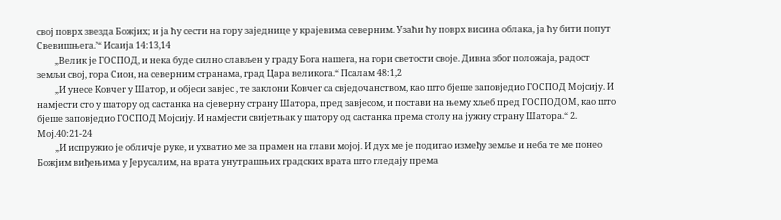свој поврх звезда Божјих; и ја ћу сести на гору заједнице у крајевима северним. Узаћи ћу поврх висина облака, ја ћу бити попут Свевишњега.’“ Исаија 14:13,14
         „Велик је ГОСПОД, и нека буде силно слављен у граду Бога нашега, на гори светости своје. Дивна због положаја, радост земљи свој, гора Сион, на северним странама, град Цара великога.“ Псалам 48:1,2
         „И унесе Ковчег у Шатор, и објеси завјес , те заклони Ковчег са свједочанством, као што бјеше заповједио ГОСПОД Мојсију. И намјести сто у шатору од састанка на сјеверну страну Шатора, пред завјесом, и постави на њему хљеб пред ГОСПОДОМ, као што бјеше заповједио ГОСПОД Мојсију. И намјести свијетњак у шатору од састанка према столу на јужну страну Шатора.“ 2. Мој.40:21-24
         „И испружио је обличје руке, и ухватио ме за прамен на глави мојој. И дух ме је подигао између земље и неба те ме понео Божјим виђењима у Јерусалим, на врата унутрашњих градских врата што гледају према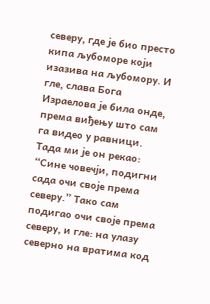северу, где је био престо кипа љубоморе који изазива на љубомору. И гле, слава Бога Израелова је била онде, према виђењу што сам га видео у равници. Тада ми је он рекао: “Сине човечји, подигни сада очи своје према северу.” Тако сам подигао очи своје према северу, и гле: на улазу северно на вратима код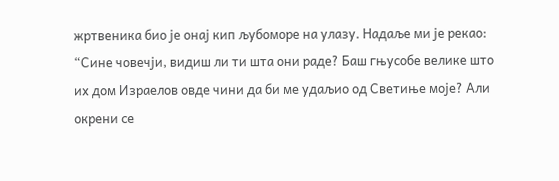жртвеника био је онај кип љубоморе на улазу. Надаље ми је рекао: “Сине човечји, видиш ли ти шта они раде? Баш гњусобе велике што их дом Израелов овде чини да би ме удаљио од Светиње моје? Али окрени се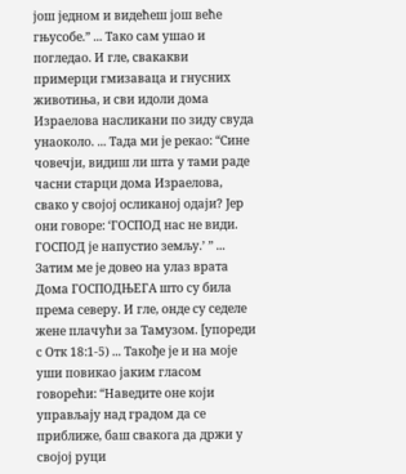још једном и видећеш још веће гњусобе.” ... Тако сам ушао и погледао. И гле, свакакви примерци гмизаваца и гнусних животиња, и сви идоли дома Израелова насликани по зиду свуда унаоколо. ... Тада ми је рекао: “Сине човечји, видиш ли шта у тами раде часни старци дома Израелова, свако у својој осликаној одаји? Јер они говоре: ‘ГОСПОД нас не види. ГОСПОД је напустио земљу.’ ” ... Затим ме је довео на улаз врата Дома ГОСПОДЊЕГА што су била према северу. И гле, онде су седеле жене плачући за Тамузом. [упореди с Отк 18:1-5) ... Такође је и на моје уши повикао јаким гласом говорећи: “Наведите оне који управљају над градом да се приближе, баш свакога да држи у својој руци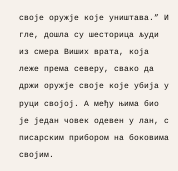своје оружје које уништава.” И гле, дошла су шесторица људи из смера Виших врата, која леже према северу, свако да држи оружје своје које убија у руци својој. А међу њима био је један човек одевен у лан, с писарским прибором на боковима својим.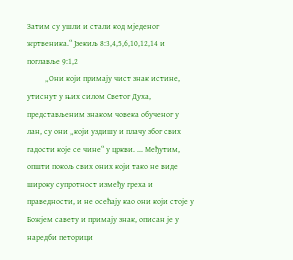Затим су ушли и стали код мједеног жртвеника.“ Јзекиљ 8:3,4,5,6,10,12,14 и поглавље 9:1,2
         „Они који примају чист знак истине, утиснут у њих силом Светог Духа, представљеним знаком човека обученог у лан, су они „који уздишу и плачу због свих гадости које се чине“ у цркви. ... Међутим, општи покољ свих оних који тако не виде широку супротност између греха и праведности, и не осећају као они који стоје у Божјем савету и примају знак, описан је у наредби петорици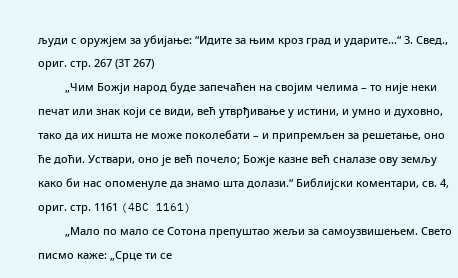људи с оружјем за убијање: “Идите за њим кроз град и ударите...“ 3. Свед., ориг. стр. 267 (3Т 267)
         „Чим Божји народ буде запечаћен на својим челима – то није неки печат или знак који се види, већ утврђивање у истини, и умно и духовно, тако да их ништа не може поколебати – и припремљен за решетање, оно ће доћи. Уствари, оно је већ почело; Божје казне већ сналазе ову земљу како би нас опоменуле да знамо шта долази.“ Библијски коментари, св. 4, ориг. стр. 1161 (4BC 1161)
         „Мало по мало се Сотона препуштао жељи за самоузвишењем. Свето писмо каже: „Срце ти се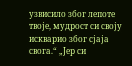узвисило због лепоте твоје, мудрост си своју искварио због сјаја свога.“ „Јер си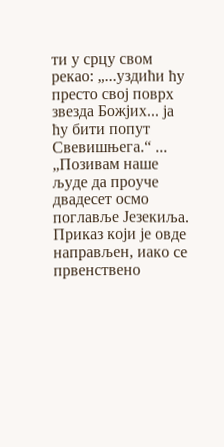ти у срцу свом рекао: „...уздићи ћу престо свој поврх звезда Божјих... ја ћу бити попут Свевишњега.“ ... „Позивам наше људе да проуче двадесет осмо поглавље Jeзекиља. Приказ који је овде направљен, иако се првенствено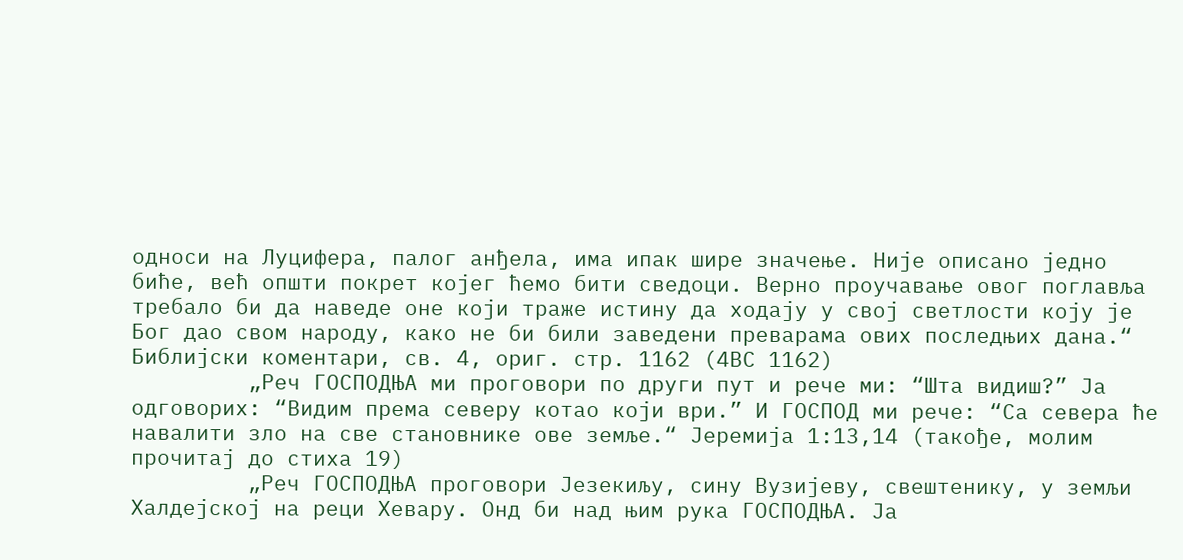односи на Луцифера, палог анђела, има ипак шире значење. Није описано једно биће, већ општи покрет којег ћемо бити сведоци. Верно проучавање овог поглавља требало би да наведе оне који траже истину да ходају у свој светлости коју је Бог дао свом народу, како не би били заведени преварама ових последњих дана.“ Библијски коментари, св. 4, ориг. стр. 1162 (4BC 1162)
         „Реч ГОСПОДЊА ми проговори по други пут и рече ми: “Шта видиш?” Ја одговорих: “Видим према северу котао који ври.” И ГОСПОД ми рече: “Са севера ће навалити зло на све становнике ове земље.“ Јеремија 1:13,14 (такође, молим прочитај до стиха 19)
         „Реч ГОСПОДЊА проговори Језекиљу, сину Вузијеву, свештенику, у земљи Халдејској на реци Хевару. Онд би над њим рука ГОСПОДЊА. Ја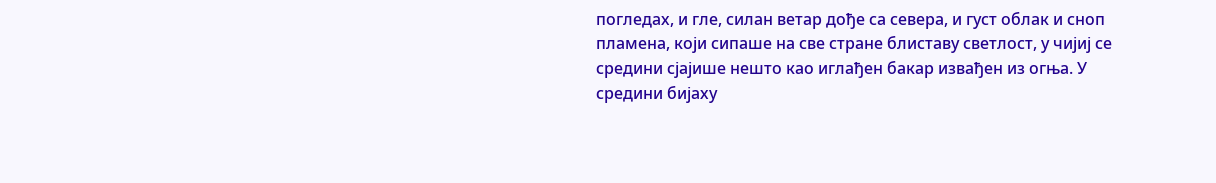погледах, и гле, силан ветар дође са севера, и густ облак и сноп пламена, који сипаше на све стране блиставу светлост, у чијиј се средини сјајише нешто као иглађен бакар извађен из огња. У средини бијаху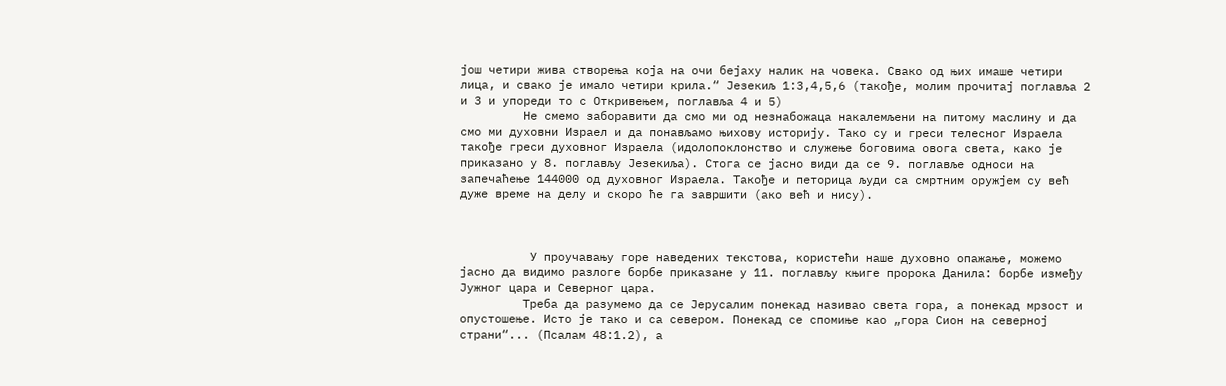још четири жива створења која на очи бејаху налик на човека. Свако од њих имаше четири лица, и свако је имало четири крила.“ Језекиљ 1:3,4,5,6 (такође, молим прочитај поглавља 2 и 3 и упореди то с Откривењем, поглавља 4 и 5)
         Не смемо заборавити да смо ми од незнабожаца накалемљени на питому маслину и да смо ми духовни Израел и да понављамо њихову историју. Тако су и греси телесног Израела такође греси духовног Израела (идолопоклонство и служење боговима овога света, како је приказано у 8. поглављу Језекиља). Стога се јасно види да се 9. поглавље односи на запечаћење 144000 од духовног Израела. Такође и петорица људи са смртним оружјем су већ дуже време на делу и скоро ће га завршити (ако већ и нису).



          У проучавању горе наведених текстова, користећи наше духовно опажање, можемо јасно да видимо разлоге борбе приказане у 11. поглављу књиге пророка Данила: борбе између Јужног цара и Северног цара.
         Треба да разумемо да се Јерусалим понекад називао света гора, а понекад мрзост и опустошење. Исто је тако и са севером. Понекад се спомиње као „гора Сион на северној страни“... (Псалам 48:1.2), а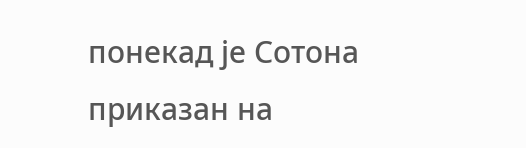понекад је Сотона приказан на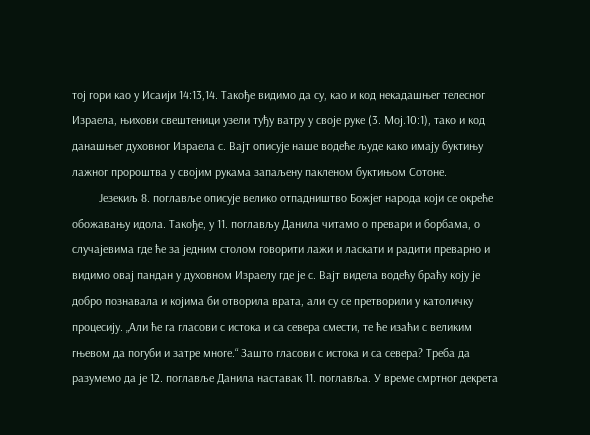тој гори као у Исаији 14:13,14. Такође видимо да су, као и код некадашњег телесног Израела, њихови свештеници узели туђу ватру у своје руке (3. Мој.10:1), тако и код данашњег духовног Израела с. Вајт описује наше водеће људе како имају буктињу лажног пророштва у својим рукама запаљену пакленом буктињом Сотоне.
         Језекиљ 8. поглавље описује велико отпадништво Божјег народа који се окреће обожавању идола. Такође, у 11. поглављу Данила читамо о превари и борбама, о случајевима где ће за једним столом говорити лажи и ласкати и радити преварно и видимо овај пандан у духовном Израелу где је с. Вајт видела водећу браћу коју је добро познавала и којима би отворила врата, али су се претворили у католичку процесију. „Али ће га гласови с истока и са севера смести, те ће изаћи с великим гњевом да погуби и затре многе.“ Зашто гласови с истока и са севера? Треба да разумемо да је 12. поглавље Данила наставак 11. поглавља. У време смртног декрета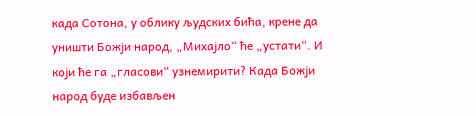када Сотона, у облику људских бића, крене да уништи Божји народ, „Михајло“ ће „устати“. И који ће га „гласови“ узнемирити? Када Божји народ буде избављен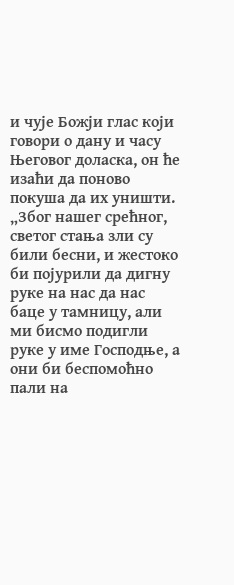и чује Божји глас који говори о дану и часу Његовог доласка, он ће изаћи да поново покуша да их уништи. „Због нашег срећног, светог стања зли су били бесни, и жестоко би појурили да дигну руке на нас да нас баце у тамницу, али ми бисмо подигли руке у име Господње, а они би беспомоћно пали на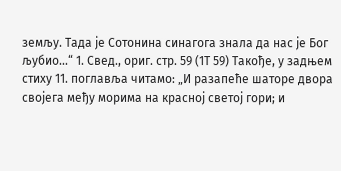земљу. Тада је Сотонина синагога знала да нас је Бог љубио...“ 1. Свед., ориг. стр. 59 (1Т 59) Такође, у задњем стиху 11. поглавља читамо: „И разапеће шаторе двора својега међу морима на красној светој гори; и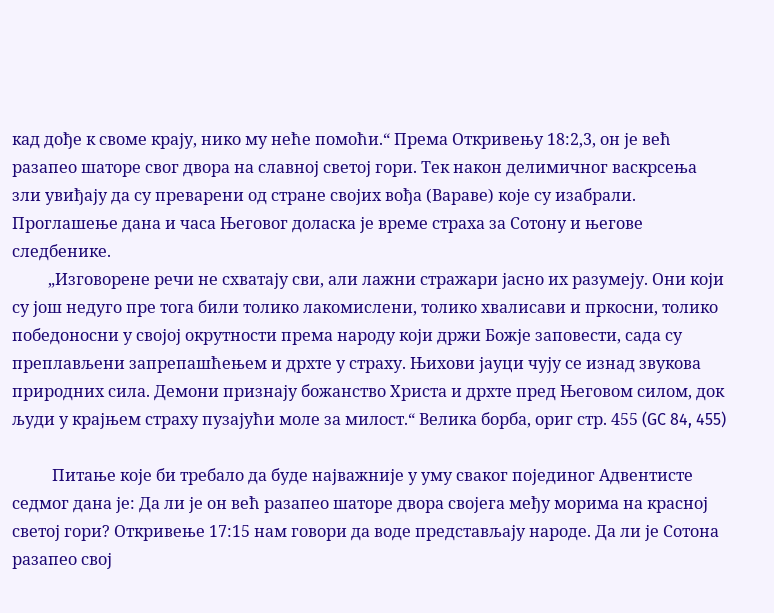кад дође к своме крају, нико му неће помоћи.“ Према Откривењу 18:2,3, он је већ разапео шаторе свог двора на славној светој гори. Тек након делимичног васкрсења зли увиђају да су преварени од стране својих вођа (Вараве) које су изабрали. Проглашење дана и часа Његовог доласка је време страха за Сотону и његове следбенике.
         „Изговорене речи не схватају сви, али лажни стражари јасно их разумеју. Они који су још недуго пре тога били толико лакомислени, толико хвалисави и пркосни, толико победоносни у својој окрутности према народу који држи Божје заповести, сада су преплављени запрепашћењем и дрхте у страху. Њихови јауци чују се изнад звукова природних сила. Демони признају божанство Христа и дрхте пред Његовом силом, док људи у крајњем страху пузајући моле за милост.“ Велика борба, ориг стр. 455 (GC 84, 455)

          Питање које би требало да буде најважније у уму сваког појединог Адвентисте седмог дана је: Да ли је он већ разапео шаторе двора својега међу морима на красној светој гори? Откривење 17:15 нам говори да воде представљају народе. Да ли је Сотона разапео свој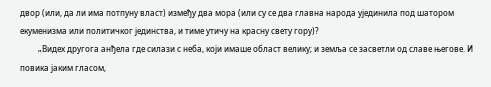двор (или, да ли има потпуну власт) између два мора (или су се два главна народа ујединила под шатором екуменизма или политичког јединства, и тиме утичу на красну свету гору)?
         „Видех другога анђела где силази с неба, који имаше област велику; и земља се засветли од славе његове. И повика јаким гласом,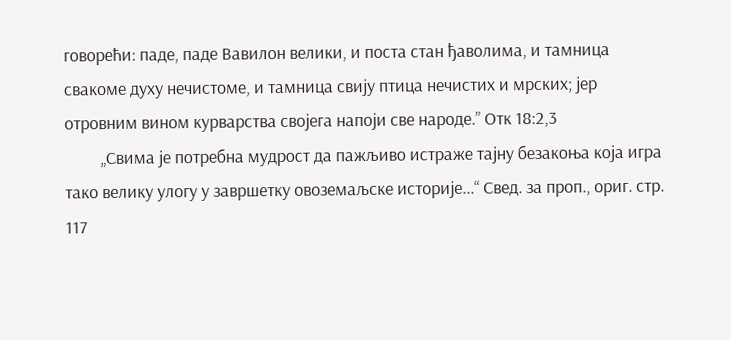говорећи: паде, паде Вавилон велики, и поста стан ђаволима, и тамница свакоме духу нечистоме, и тамница свију птица нечистих и мрских; јер отровним вином курварства својега напоји све народе.” Отк 18:2,3
         „Свима је потребна мудрост да пажљиво истраже тајну безакоња која игра тако велику улогу у завршетку овоземаљске историје...“ Свед. за проп., ориг. стр. 117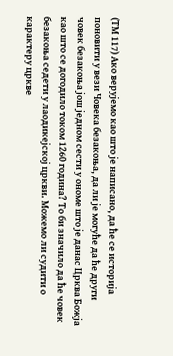(ТМ 117) Ако верујемо као што је написано, да ће се историја поновити у вези Човека безакоња, да ли је могуће да ће други човек безакоња још једном сести у ономе што је данас Црква Божја као што се догодило током 1260 година? То би значило да ће човек безакоња седети у лаодикејској цркви. Можемо ли судити о карактеру цркве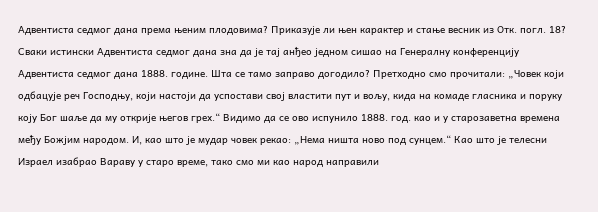Адвентиста седмог дана према њеним плодовима? Приказује ли њен карактер и стање весник из Отк. погл. 18? Сваки истински Адвентиста седмог дана зна да је тај анђео једном сишао на Генералну конференцију Адвентиста седмог дана 1888. године. Шта се тамо заправо догодило? Претходно смо прочитали: „Човек који одбацује реч Господњу, који настоји да успостави свој властити пут и вољу, кида на комаде гласника и поруку коју Бог шаље да му открије његов грех.“ Видимо да се ово испунило 1888. год. као и у старозаветна времена међу Божјим народом. И, као што је мудар човек рекао: „Нема ништа ново под сунцем.“ Као што је телесни Израел изабрао Вараву у старо време, тако смо ми као народ направили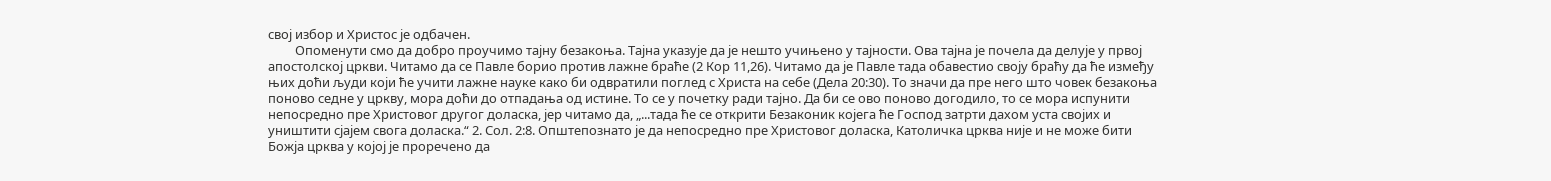свој избор и Христос је одбачен.
         Опоменути смо да добро проучимо тајну безакоња. Тајна указује да је нешто учињено у тајности. Ова тајна је почела да делује у првој апостолској цркви. Читамо да се Павле борио против лажне браће (2 Кор 11,26). Читамо да је Павле тада обавестио своју браћу да ће између њих доћи људи који ће учити лажне науке како би одвратили поглед с Христа на себе (Дела 20:30). То значи да пре него што човек безакоња поново седне у цркву, мора доћи до отпадања од истине. То се у почетку ради тајно. Да би се ово поново догодило, то се мора испунити непосредно пре Христовог другог доласка, јер читамо да, „...тада ће се открити Безаконик којега ће Господ затрти дахом уста својих и уништити сјајем свога доласка.“ 2. Сол. 2:8. Општепознато је да непосредно пре Христовог доласка, Католичка црква није и не може бити Божја црква у којој је проречено да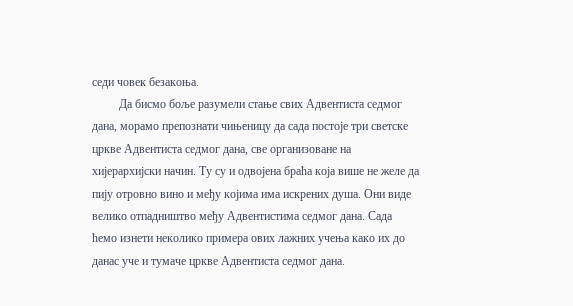седи човек безакоња.
         Да бисмо боље разумели стање свих Адвентиста седмог дана, морамо препознати чињеницу да сада постоје три светске цркве Адвентиста седмог дана, све организоване на хијерархијски начин. Ту су и одвојена браћа која више не желе да пију отровно вино и међу којима има искрених душа. Они виде велико отпадништво међу Адвентистима седмог дана. Сада ћемо изнети неколико примера ових лажних учења како их до данас уче и тумаче цркве Адвентиста седмог дана.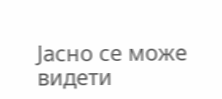Јасно се може видети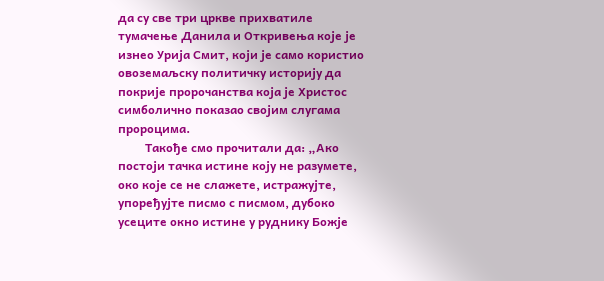да су све три цркве прихватиле тумачење Данила и Откривења које је изнео Урија Смит, који је само користио овоземаљску политичку историју да покрије пророчанства која је Христос симболично показао својим слугама пророцима.
         Такође смо прочитали да: „Ако постоји тачка истине коју не разумете, око које се не слажете, истражујте, упоређујте писмо с писмом, дубоко усеците окно истине у руднику Божје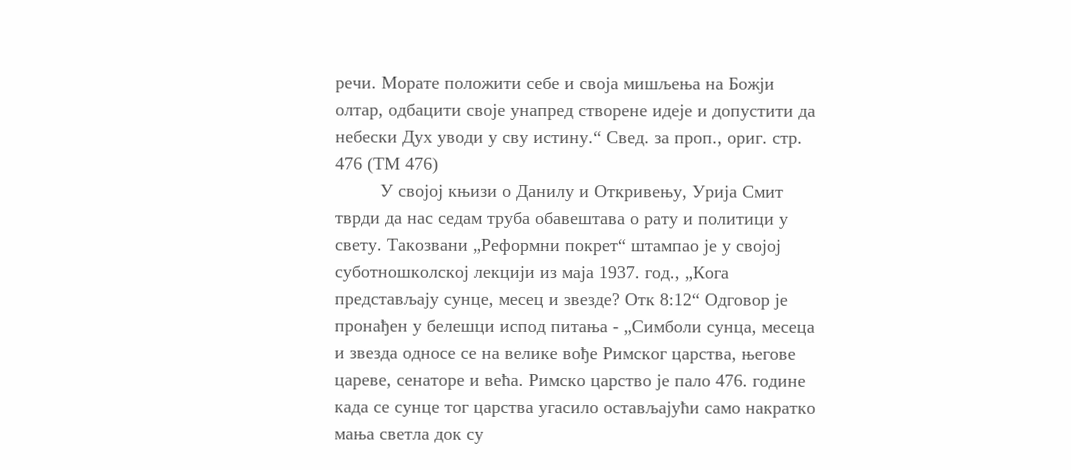речи. Морате положити себе и своја мишљења на Божји олтар, одбацити своје унапред створене идеје и допустити да небески Дух уводи у сву истину.“ Свед. за проп., ориг. стр. 476 (ТМ 476)
         У својој књизи о Данилу и Откривењу, Урија Смит тврди да нас седам труба обавештава о рату и политици у свету. Такозвани „Реформни покрет“ штампао је у својој суботношколској лекцији из маја 1937. год., „Кога представљају сунце, месец и звезде? Отк 8:12“ Одговор је пронађен у белешци испод питања - „Симболи сунца, месеца и звезда односе се на велике вође Римског царства, његове цареве, сенаторе и већа. Римско царство је пало 476. године када се сунце тог царства угасило остављајући само накратко мања светла док су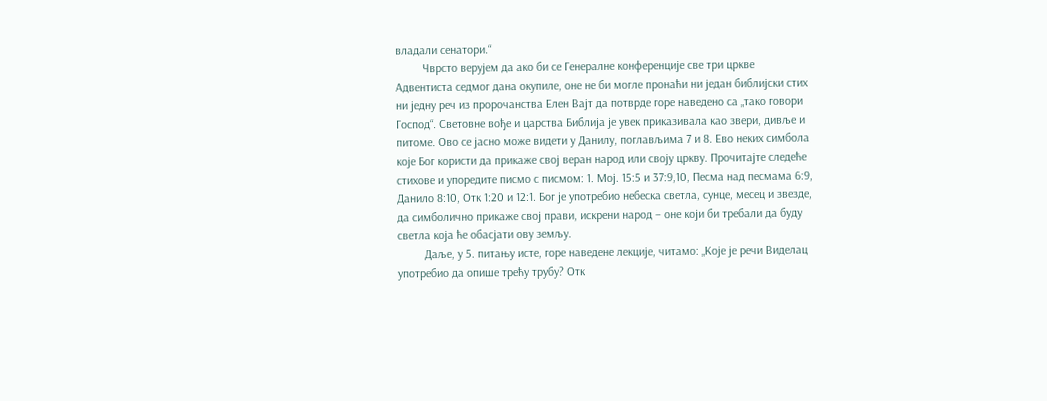владали сенатори.“
         Чврсто верујем да ако би се Генералне конференције све три цркве Адвентиста седмог дана окупиле, оне не би могле пронаћи ни један библијски стих ни једну реч из пророчанства Елен Вајт да потврде горе наведено са „тако говори Господ“. Световне вође и царства Библија је увек приказивала као звери, дивље и питоме. Ово се јасно може видети у Данилу, поглављима 7 и 8. Ево неких симбола које Бог користи да прикаже свој веран народ или своју цркву. Прочитајте следеће стихове и упоредите писмо с писмом: 1. Мој. 15:5 и 37:9,10, Песма над песмама 6:9, Данило 8:10, Отк 1:20 и 12:1. Бог је употребио небеска светла, сунце, месец и звезде, да симболично прикаже свој прави, искрени народ – оне који би требали да буду светла која ће обасјати ову земљу.
         Даље, у 5. питању исте, горе наведене лекције, читамо: „Које је речи Виделац употребио да опише трећу трубу? Отк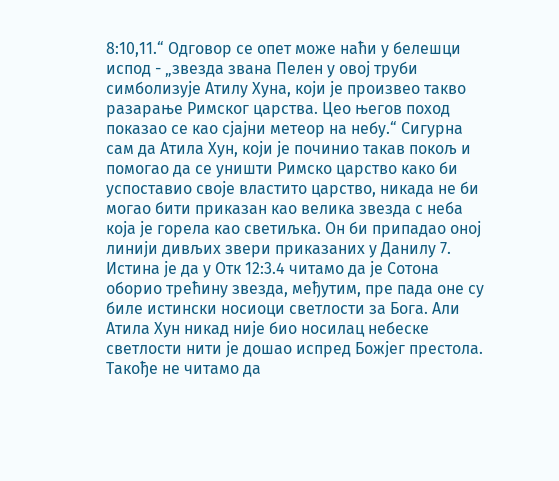8:10,11.“ Одговор се опет може наћи у белешци испод - „звезда звана Пелен у овој труби симболизује Атилу Хуна, који је произвео такво разарање Римског царства. Цео његов поход показао се као сјајни метеор на небу.“ Сигурна сам да Атила Хун, који је починио такав покољ и помогао да се уништи Римско царство како би успоставио своје властито царство, никада не би могао бити приказан као велика звезда с неба која је горела као светиљка. Он би припадао оној линији дивљих звери приказаних у Данилу 7. Истина је да у Отк 12:3.4 читамо да је Сотона оборио трећину звезда, међутим, пре пада оне су биле истински носиоци светлости за Бога. Али Атила Хун никад није био носилац небеске светлости нити је дошао испред Божјег престола. Такође не читамо да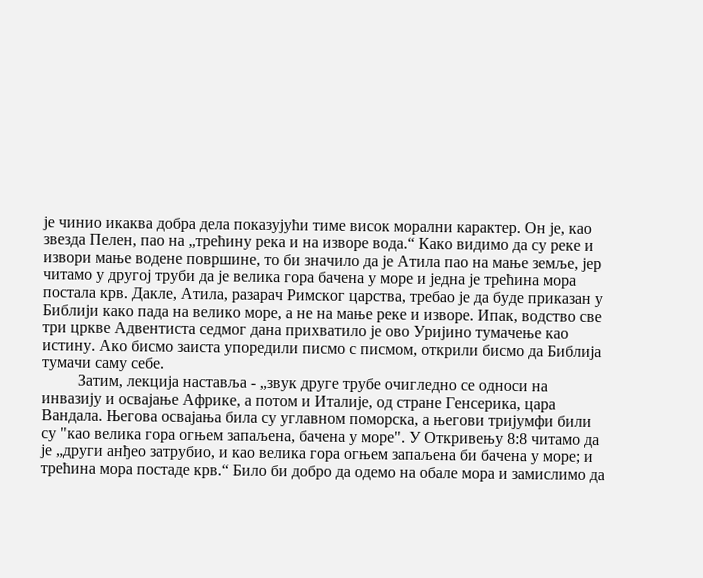је чинио икаква добра дела показујући тиме висок морални карактер. Он је, као звезда Пелен, пао на „трећину река и на изворе вода.“ Како видимо да су реке и извори мање водене површине, то би значило да је Атила пао на мање земље, јер читамо у другој труби да је велика гора бачена у море и једна је трећина мора постала крв. Дакле, Атила, разарач Римског царства, требао је да буде приказан у Библији како пада на велико море, а не на мање реке и изворе. Ипак, водство све три цркве Адвентиста седмог дана прихватило је ово Уријино тумачење као истину. Ако бисмо заиста упоредили писмо с писмом, открили бисмо да Библија тумачи саму себе.
         Затим, лекција наставља - „звук друге трубе очигледно се односи на инвазију и освајање Африке, а потом и Италије, од стране Генсерика, цара Вандала. Његова освајања била су углавном поморска, а његови тријумфи били су "као велика гора огњем запаљена, бачена у море". У Откривењу 8:8 читамо да је „други анђео затрубио, и као велика гора огњем запаљена би бачена у море; и трећина мора постаде крв.“ Било би добро да одемо на обале мора и замислимо да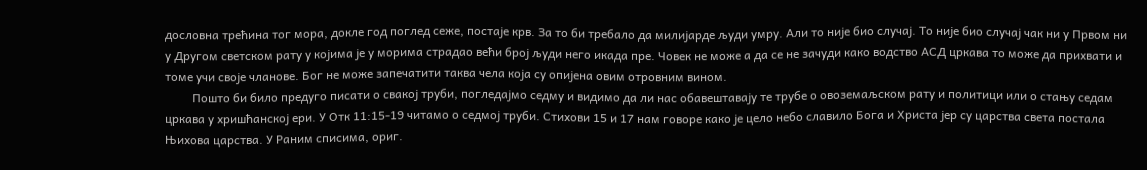дословна трећина тог мора, докле год поглед сеже, постаје крв. За то би требало да милијарде људи умру. Али то није био случај. То није био случај чак ни у Првом ни у Другом светском рату у којима је у морима страдао већи број људи него икада пре. Човек не може а да се не зачуди како водство АСД цркава то може да прихвати и томе учи своје чланове. Бог не може запечатити таква чела која су опијена овим отровним вином.
         Пошто би било предуго писати о свакој труби, погледајмо седму и видимо да ли нас обавештавају те трубе о овоземаљском рату и политици или о стању седам цркава у хришћанској ери. У Отк 11:15-19 читамо о седмој труби. Стихови 15 и 17 нам говоре како је цело небо славило Бога и Христа јер су царства света постала Њихова царства. У Раним списима, ориг.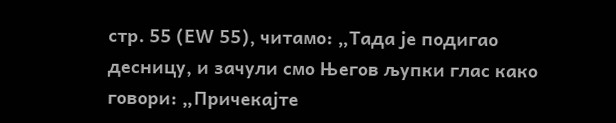стр. 55 (ЕW 55), читамо: „Тада је подигао десницу, и зачули смо Његов љупки глас како говори: „Причекајте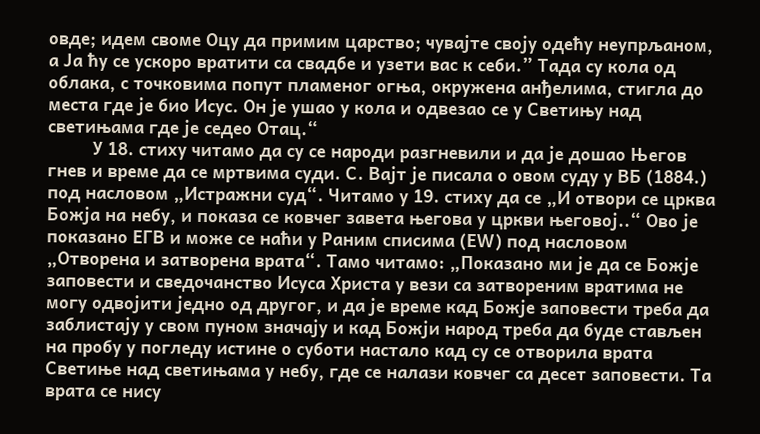овде; идем своме Оцу да примим царство; чувајте своју одећу неупрљаном, а Ја ћу се ускоро вратити са свадбе и узети вас к себи.” Тада су кола од облака, с точковима попут пламеног огња, окружена анђелима, стигла до места где је био Исус. Он је ушао у кола и одвезао се у Светињу над светињама где је седео Отац.“
         У 18. стиху читамо да су се народи разгневили и да је дошао Његов гнев и време да се мртвима суди. С. Вајт је писала о овом суду у ВБ (1884.) под насловом „Истражни суд“. Читамо у 19. стиху да се „И отвори се црква Божја на небу, и показа се ковчег завета његова у цркви његовој..“ Ово је показано ЕГВ и може се наћи у Раним списима (ЕW) под насловом „Отворена и затворена врата“. Тамо читамо: „Показано ми је да се Божје заповести и сведочанство Исуса Христа у вези са затвореним вратима не могу одвојити једно од другог, и да је време кад Божје заповести треба да заблистају у свом пуном значају и кад Божји народ треба да буде стављен на пробу у погледу истине о суботи настало кад су се отворила врата Светиње над светињама у небу, где се налази ковчег са десет заповести. Та врата се нису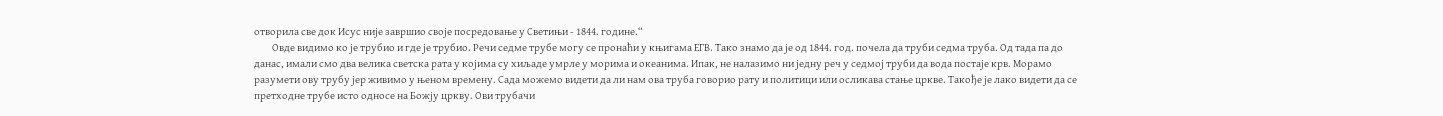отворила све док Исус није завршио своје посредовање у Светињи - 1844. године.“
         Овде видимо ко је трубио и где је трубио. Речи седме трубе могу се пронаћи у књигама ЕГВ. Тако знамо да је од 1844. год. почела да труби седма труба. Од тада па до данас, имали смо два велика светска рата у којима су хиљаде умрле у морима и океанима. Ипак, не налазимо ни једну реч у седмој труби да вода постаје крв. Морамо разумети ову трубу јер живимо у њеном времену. Сада можемо видети да ли нам ова труба говорио рату и политици или осликава стање цркве. Такође је лако видети да се претходне трубе исто односе на Божју цркву. Ови трубачи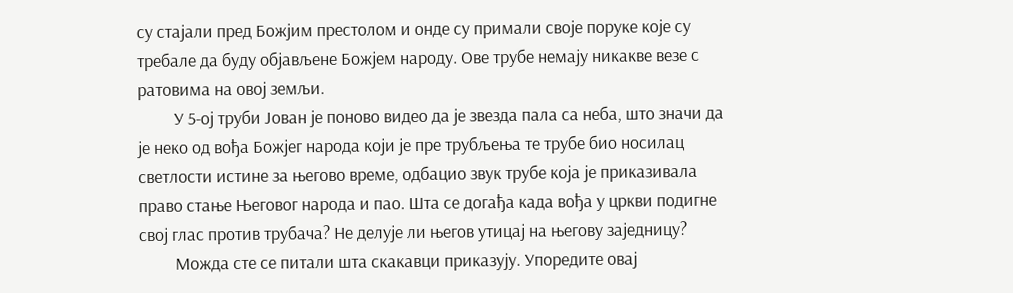су стајали пред Божјим престолом и онде су примали своје поруке које су требале да буду објављене Божјем народу. Ове трубе немају никакве везе с ратовима на овој земљи.
         У 5-ој труби Јован је поново видео да је звезда пала са неба, што значи да је неко од вођа Божјег народа који је пре трубљења те трубе био носилац светлости истине за његово време, одбацио звук трубе која је приказивала право стање Његовог народа и пао. Шта се догађа када вођа у цркви подигне свој глас против трубача? Не делује ли његов утицај на његову заједницу?
         Можда сте се питали шта скакавци приказују. Упоредите овај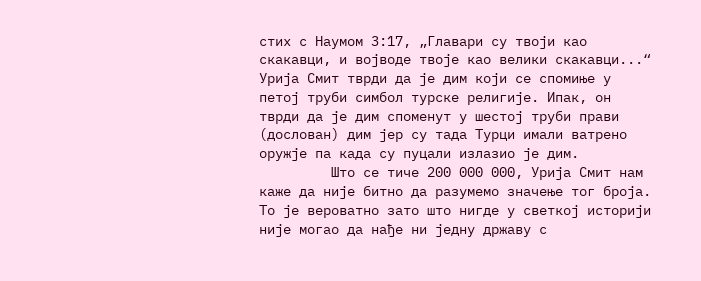стих с Наумом 3:17, „Главари су твоји као скакавци, и војводе твоје као велики скакавци...“ Урија Смит тврди да је дим који се спомиње у петој труби симбол турске религије. Ипак, он тврди да је дим споменут у шестој труби прави (дослован) дим јер су тада Турци имали ватрено оружје па када су пуцали излазио је дим.
         Што се тиче 200 000 000, Урија Смит нам каже да није битно да разумемо значење тог броја. То је вероватно зато што нигде у светкој историји није могао да нађе ни једну државу с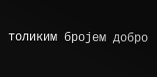толиким бројем добро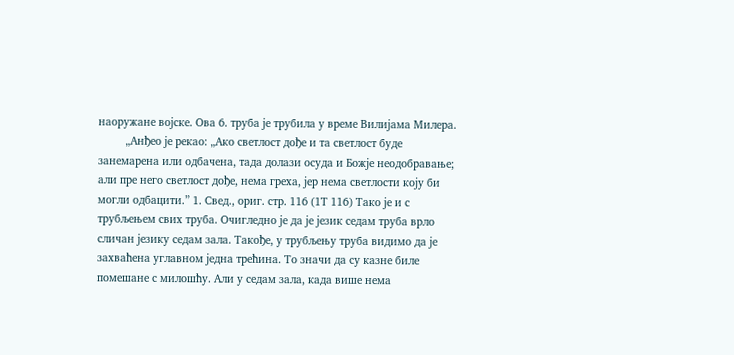наоружане војске. Ова 6. труба је трубила у време Вилијама Милера.
         „Анђео је рекао: „Ако светлост дође и та светлост буде занемарена или одбачена, тада долази осуда и Божје неодобравање; али пре него светлост дође, нема греха, јер нема светлости коју би могли одбацити.” 1. Свед., ориг. стр. 116 (1Т 116) Тако је и с трубљењем свих труба. Очигледно је да је језик седам труба врло сличан језику седам зала. Такође, у трубљењу труба видимо да је захваћена углавном једна трећина. То значи да су казне биле помешане с милошћу. Али у седам зала, када више нема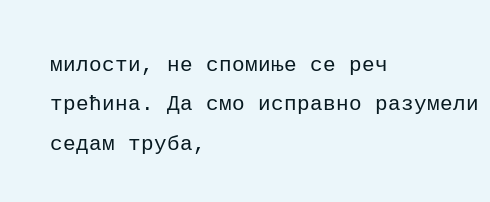милости, не спомиње се реч трећина. Да смо исправно разумели седам труба,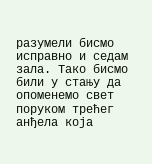разумели бисмо исправно и седам зала. Тако бисмо били у стању да опоменемо свет поруком трећег анђела која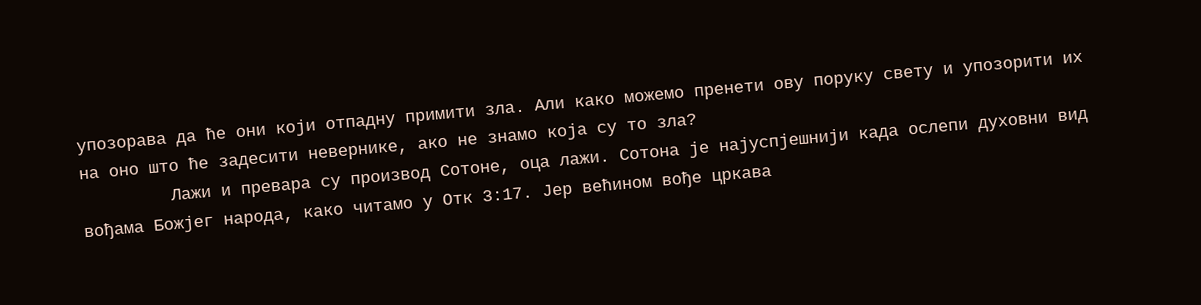упозорава да ће они који отпадну примити зла. Али како можемо пренети ову поруку свету и упозорити их на оно што ће задесити невернике, ако не знамо која су то зла?
         Лажи и превара су производ Сотоне, оца лажи. Сотона је најуспјешнији када ослепи духовни вид вођама Божјег народа, како читамо у Отк 3:17. Јер већином вође цркава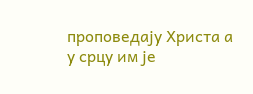проповедају Христа а у срцу им је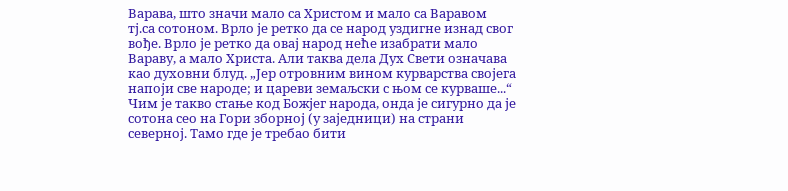Варава, што значи мало са Христом и мало са Варавом тј.са сотоном. Врло је ретко да се народ уздигне изнад свог вође. Врло је ретко да овај народ неће изабрати мало Вараву, а мало Христа. Али таква дела Дух Свети означава као духовни блуд. „Јер отровним вином курварства својега напоји све народе; и цареви земаљски с њом се курваше...“ Чим је такво стање код Божјег народа, онда је сигурно да је сотона сео на Гори зборној (у заједници) на страни северној. Тамо где је требао бити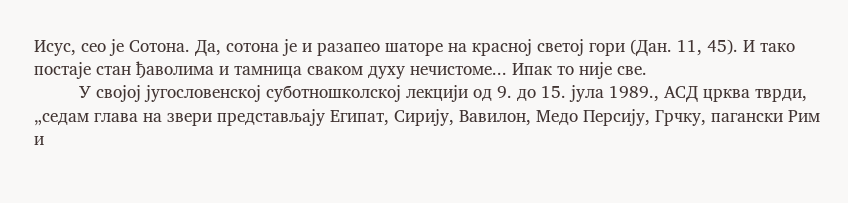Исус, сео је Сотона. Да, сотона је и разапео шаторе на красној светој гори (Дан. 11, 45). И тако постаје стан ђаволима и тамница сваком духу нечистоме... Ипак то није све.
         У својој југословенској суботношколској лекцији од 9. до 15. јула 1989., АСД црква тврди, „седам глава на звери представљају Египат, Сирију, Вавилон, Медо Персију, Грчку, пагански Рим и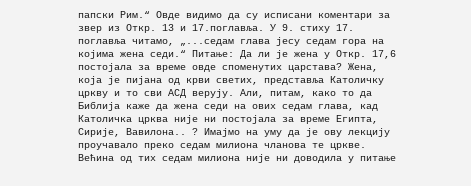папски Рим.“ Овде видимо да су исписани коментари за звер из Откр. 13 и 17.поглавља. У 9. стиху 17. поглавља читамо, „...седам глава јесу седам гора на којима жена седи.“ Питање: Да ли је жена у Откр. 17,6 постојала за време овде споменутих царстава? Жена, која је пијана од крви светих, представља Католичку цркву и то сви АСД верују. Али, питам, како то да Библија каже да жена седи на ових седам глава, кад Католичка црква није ни постојала за време Египта, Сирије, Вавилона.. ? Имајмо на уму да је ову лекцију проучавало преко седам милиона чланова те цркве. Већина од тих седам милиона није ни доводила у питање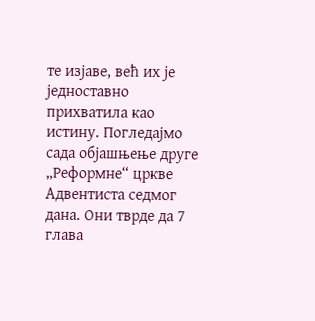те изјаве, већ их је једноставно прихватила као истину. Погледајмо сада објашњење друге „Реформне“ цркве Адвентиста седмог дана. Они тврде да 7 глава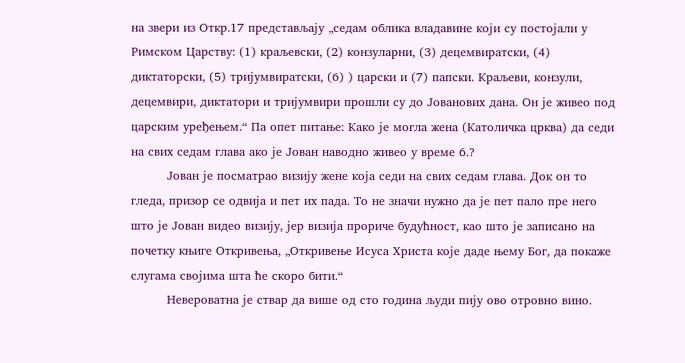на звери из Откр.17 представљају „седам облика владавине који су постојали у Римском Царству: (1) краљевски, (2) конзуларни, (3) децемвиратски, (4) диктаторски, (5) тријумвиратски, (6) ) царски и (7) папски. Краљеви, конзули, децемвири, диктатори и тријумвири прошли су до Јованових дана. Он је живео под царским уређењем.“ Па опет питање: Како је могла жена (Католичка црква) да седи на свих седам глава ако је Јован наводно живео у време 6.?
         Јован је посматрао визију жене која седи на свих седам глава. Док он то гледа, призор се одвија и пет их пада. То не значи нужно да је пет пало пре него што је Јован видео визију, јер визија прориче будућност, као што је записано на почетку књиге Откривења, „Откривење Исуса Христа које даде њему Бог, да покаже слугама својима шта ће скоро бити.“
         Невероватна је ствар да више од сто година људи пију ово отровно вино.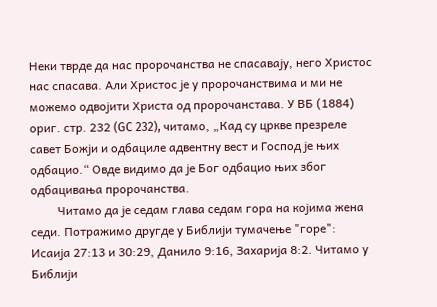Неки тврде да нас пророчанства не спасавају, него Христос нас спасава. Али Христос је у пророчанствима и ми не можемо одвојити Христа од пророчанстава. У ВБ (1884) ориг. стр. 232 (GC 232), читамо, „Кад су цркве презреле савет Божји и одбациле адвентну вест и Господ је њих одбацио.“ Овде видимо да је Бог одбацио њих због одбацивања пророчанства.
         Читамо да је седам глава седам гора на којима жена седи. Потражимо другде у Библији тумачење "горе": Исаија 27:13 и 30:29, Данило 9:16, Захарија 8:2. Читамо у Библији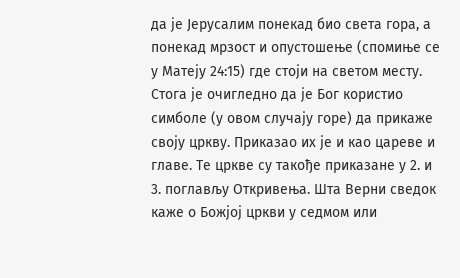да је Јерусалим понекад био света гора, а понекад мрзост и опустошење (спомиње се у Матеју 24:15) где стоји на светом месту. Стога је очигледно да је Бог користио симболе (у овом случају горе) да прикаже своју цркву. Приказао их је и као цареве и главе. Те цркве су такође приказане у 2. и 3. поглављу Откривења. Шта Верни сведок каже о Божјој цркви у седмом или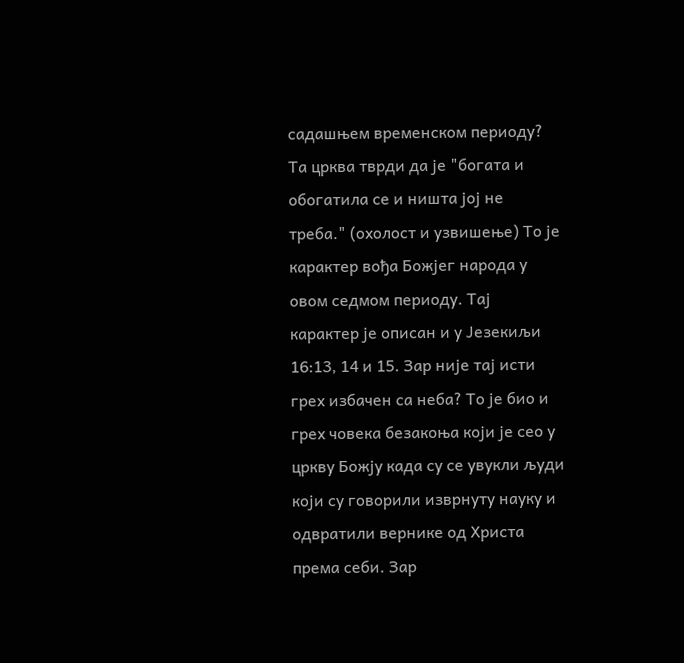садашњем временском периоду? Та црква тврди да је "богата и обогатила се и ништа јој не треба." (охолост и узвишење) То је карактер вођа Божјег народа у овом седмом периоду. Тај карактер је описан и у Језекиљи 16:13, 14 и 15. Зар није тај исти грех избачен са неба? То је био и грех човека безакоња који је сео у цркву Божју када су се увукли људи који су говорили изврнуту науку и одвратили вернике од Христа према себи. Зар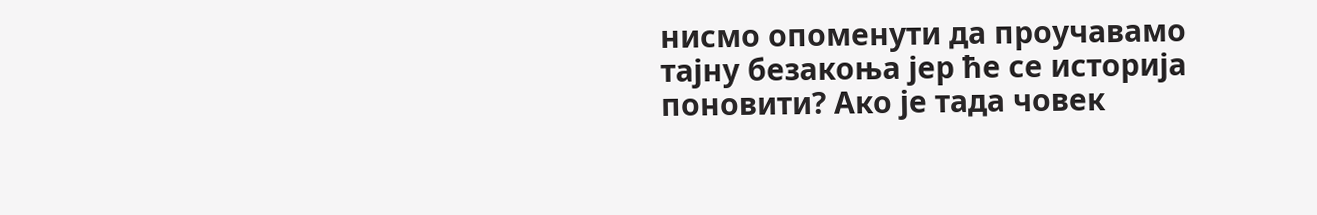нисмо опоменути да проучавамо тајну безакоња јер ће се историја поновити? Ако је тада човек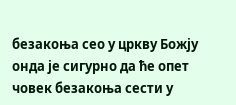безакоња сео у цркву Божју онда је сигурно да ће опет човек безакоња сести у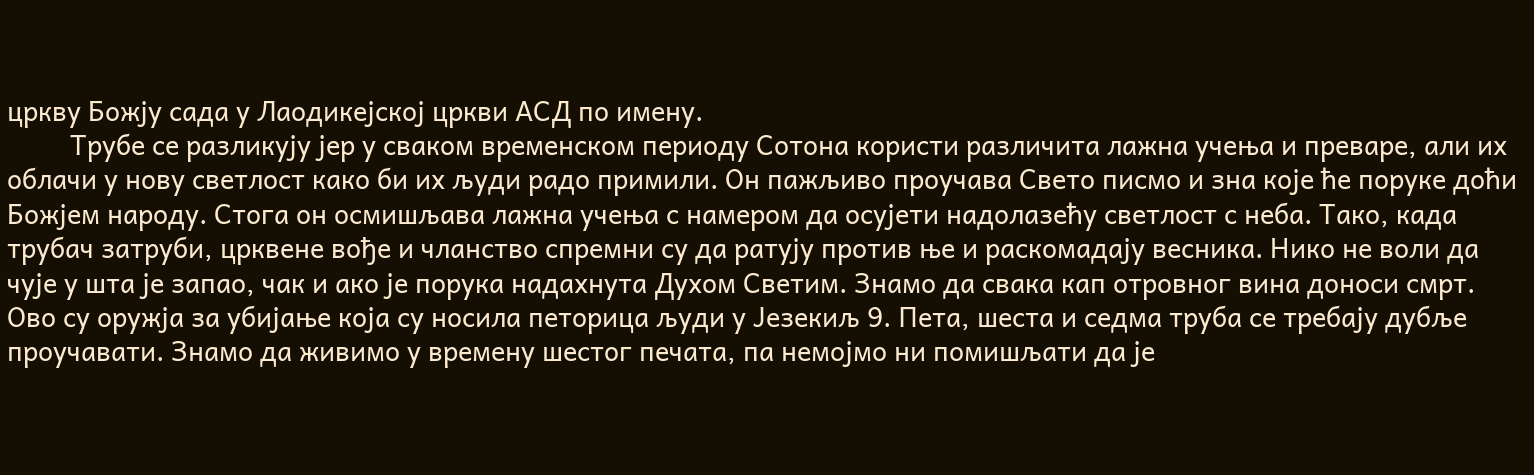цркву Божју сада у Лаодикејској цркви АСД по имену.
         Трубе се разликују јер у сваком временском периоду Сотона користи различита лажна учења и преваре, али их облачи у нову светлост како би их људи радо примили. Он пажљиво проучава Свето писмо и зна које ће поруке доћи Божјем народу. Стога он осмишљава лажна учења с намером да осујети надолазећу светлост с неба. Тако, када трубач затруби, црквене вође и чланство спремни су да ратују против ње и раскомадају весника. Нико не воли да чује у шта је запао, чак и ако је порука надахнута Духом Светим. Знамо да свака кап отровног вина доноси смрт. Ово су оружја за убијање која су носила петорица људи у Језекиљ 9. Пета, шеста и седма труба се требају дубље проучавати. Знамо да живимо у времену шестог печата, па немојмо ни помишљати да је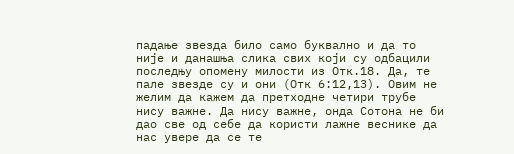падање звезда било само буквално и да то није и данашња слика свих који су одбацили последњу опомену милости из Отк.18. Да, те пале звезде су и они (Отк 6:12,13). Овим не желим да кажем да претходне четири трубе нису важне. Да нису важне, онда Сотона не би дао све од себе да користи лажне веснике да нас увере да се те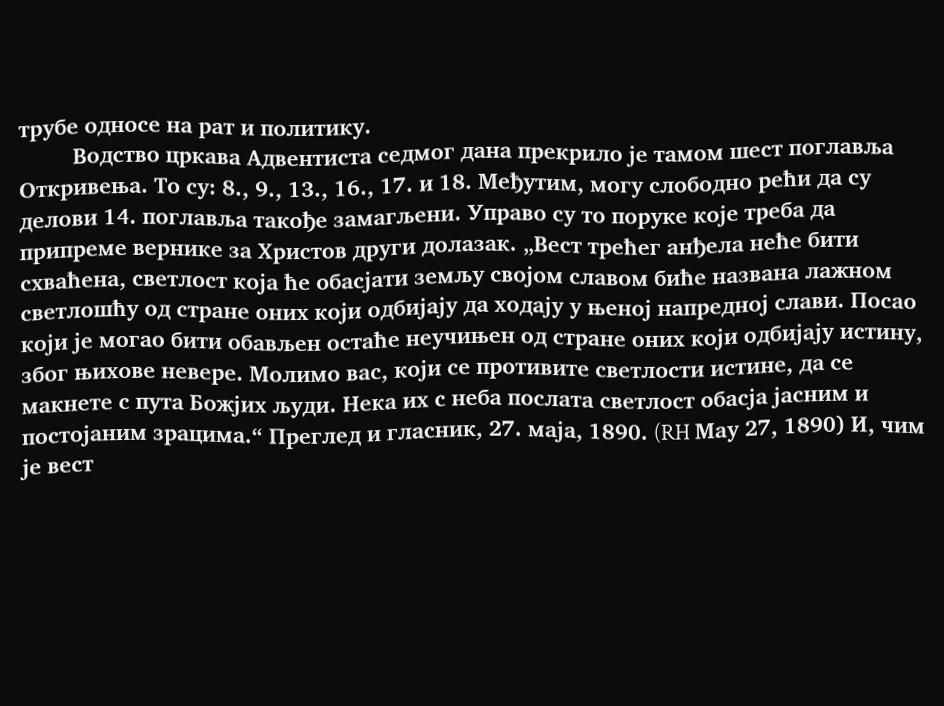трубе односе на рат и политику.
         Водство цркава Адвентиста седмог дана прекрило је тамом шест поглавља Откривења. То су: 8., 9., 13., 16., 17. и 18. Међутим, могу слободно рећи да су делови 14. поглавља такође замагљени. Управо су то поруке које треба да припреме вернике за Христов други долазак. „Вест трећег анђела неће бити схваћена, светлост која ће обасјати земљу својом славом биће названа лажном светлошћу од стране оних који одбијају да ходају у њеној напредној слави. Посао који је могао бити обављен остаће неучињен од стране оних који одбијају истину, због њихове невере. Молимо вас, који се противите светлости истине, да се макнете с пута Божјих људи. Нека их с неба послата светлост обасја јасним и постојаним зрацима.“ Преглед и гласник, 27. маја, 1890. (RH Маy 27, 1890) И, чим је вест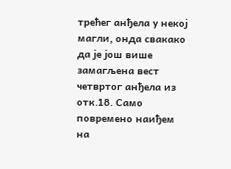трећег анђела у некој магли, онда свакако да је још више замагљена вест четвртог анђела из отк.18. Само повремено наиђем на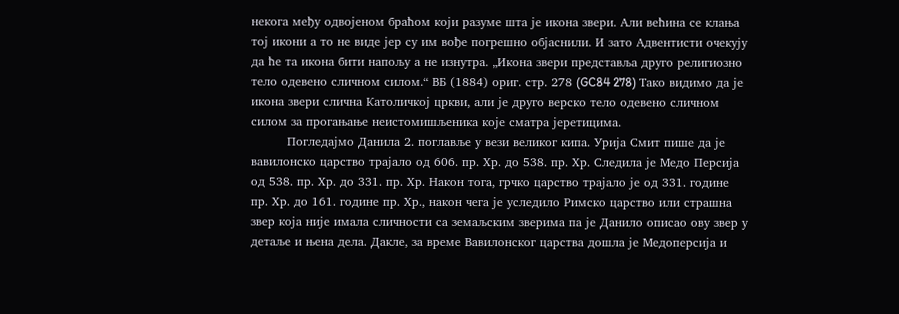некога међу одвојеном браћом који разуме шта је икона звери. Али већина се клања тој икони а то не виде јер су им вође погрешно објаснили. И зато Адвентисти очекују да ће та икона бити напољу а не изнутра. „Икона звери представља друго религиозно тело одевено сличном силом.“ ВБ (1884) ориг. стр. 278 (GC84 278) Тако видимо да је икона звери слична Католичкој цркви, али је друго верско тело одевено сличном силом за прогањање неистомишљеника које сматра јеретицима.
         Погледајмо Данила 2. поглавље у вези великог кипа. Урија Смит пише да је вавилонско царство трајало од 606. пр. Хр. до 538. пр. Хр. Следила је Медо Персија од 538. пр. Хр. до 331. пр. Хр. Након тога, грчко царство трајало је од 331. године пр. Хр. до 161. године пр. Хр., након чега је уследило Римско царство или страшна звер која није имала сличности са земаљским зверима па је Данило описао ову звер у детаље и њена дела. Дакле, за време Вавилонског царства дошла је Медоперсија и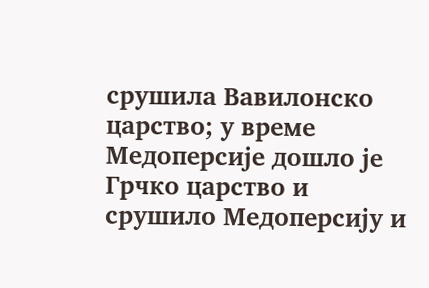срушила Вавилонско царство; у време Медоперсије дошло је Грчко царство и срушило Медоперсију и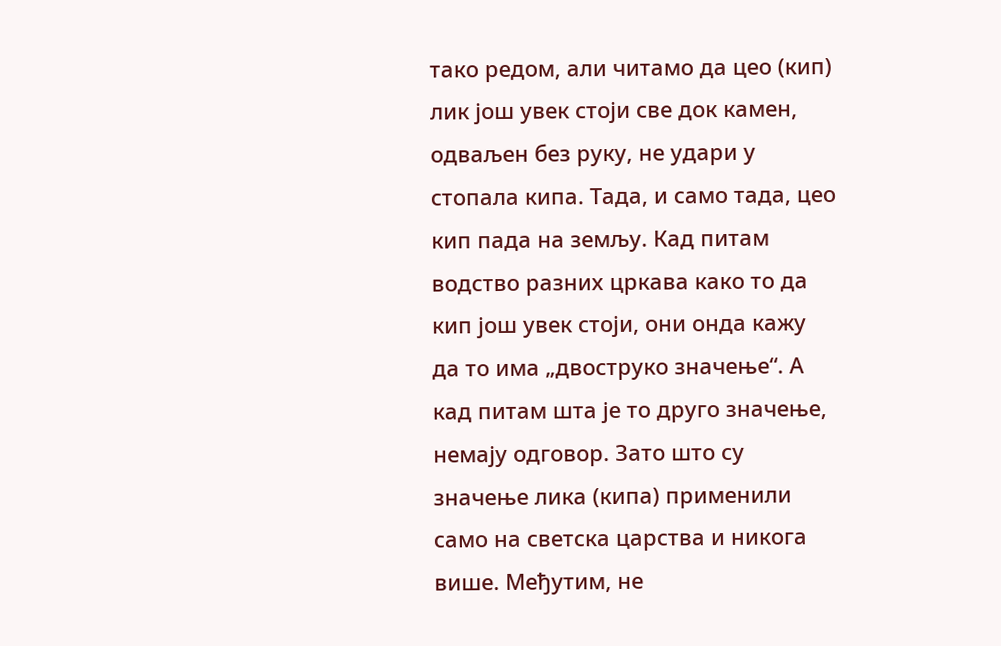тако редом, али читамо да цео (кип) лик још увек стоји све док камен, одваљен без руку, не удари у стопала кипа. Тада, и само тада, цео кип пада на земљу. Кад питам водство разних цркава како то да кип још увек стоји, они онда кажу да то има „двоструко значење“. А кад питам шта је то друго значење, немају одговор. Зато што су значење лика (кипа) применили само на светска царства и никога више. Међутим, не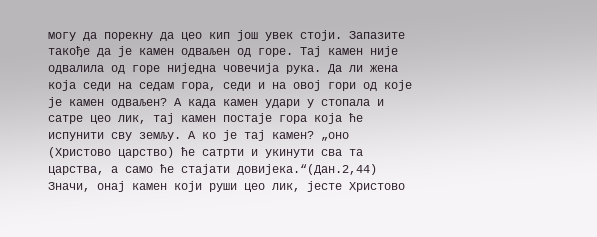могу да порекну да цео кип још увек стоји. Запазите такође да је камен одваљен од горе. Тај камен није одвалила од горе ниједна човечија рука. Да ли жена која седи на седам гора, седи и на овој гори од које је камен одваљен? А када камен удари у стопала и сатре цео лик, тај камен постаје гора која ће испунити сву земљу. А ко је тај камен? „оно (Христово царство) ће сатрти и укинути сва та царства, а само ће стајати довијека.“(Дан.2,44) Значи, онај камен који руши цео лик, јесте Христово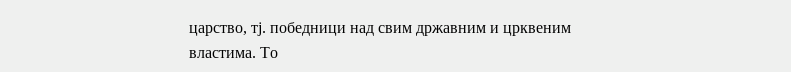царство, тј. победници над свим државним и црквеним властима. То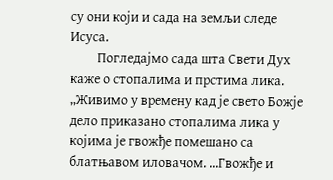су они који и сада на земљи следе Исуса.
         Погледајмо сада шта Свети Дух каже о стопалима и прстима лика. „Живимо у времену кад је свето Божје дело приказано стопалима лика у којима је гвожђе помешано са блатњавом иловачом. ...Гвожђе и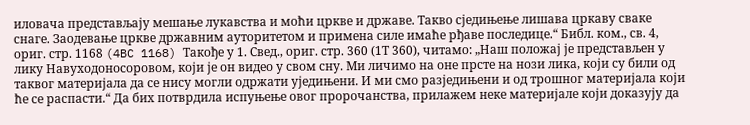иловача представљају мешање лукавства и моћи цркве и државе. Такво сједињење лишава цркаву сваке снаге. Заодевање цркве државним ауторитетом и примена силе имаће рђаве последице.“ Библ. ком., св. 4, ориг. стр. 1168 (4BC 1168) Такође у 1. Свед., ориг. стр. 360 (1Т 360), читамо: „Наш положај је представљен у лику Навуходоносоровом, који је он видео у свом сну. Ми личимо на оне прсте на нози лика, који су били од таквог материјала да се нису могли одржати уједињени. И ми смо разједињени и од трошног материјала који ће се распасти.“ Да бих потврдила испуњење овог пророчанства, прилажем неке материјале који доказују да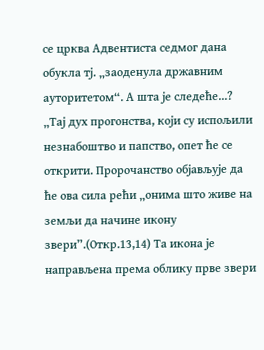се црква Адвентиста седмог дана обукла тј. „заоденула државним ауторитетом“. А шта је следеће...? „Тај дух прогонства, који су испољили незнабоштво и папство, опет ће се открити. Пророчанство објављује да ће ова сила рећи „онима што живе на земљи да начине икону звери”.(Откр.13,14) Та икона је направљена према облику прве звери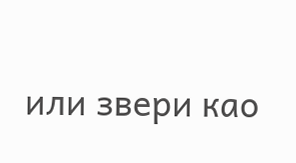или звери као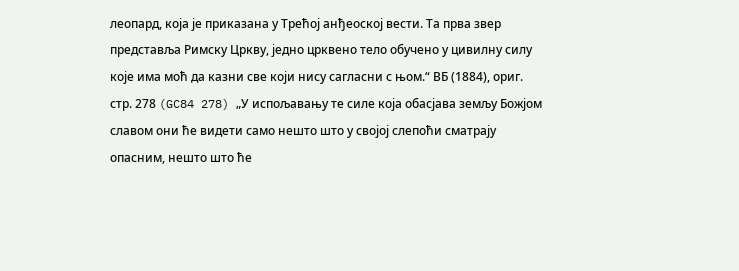леопард, која је приказана у Трећој анђеоској вести. Та прва звер представља Римску Цркву, једно црквено тело обучено у цивилну силу које има моћ да казни све који нису сагласни с њом.“ ВБ (1884), ориг. стр. 278 (GC84 278) „У испољавању те силе која обасјава земљу Божјом славом они ће видети само нешто што у својој слепоћи сматрају опасним, нешто што ће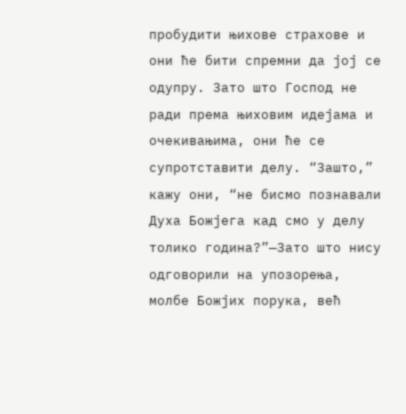пробудити њихове страхове и они ће бити спремни да јој се одупру. Зато што Господ не ради према њиховим идејама и очекивањима, они ће се супротставити делу. “Зашто,” кажу они, “не бисмо познавали Духа Божјега кад смо у делу толико година?”—Зато што нису одговорили на упозорења, молбе Божјих порука, већ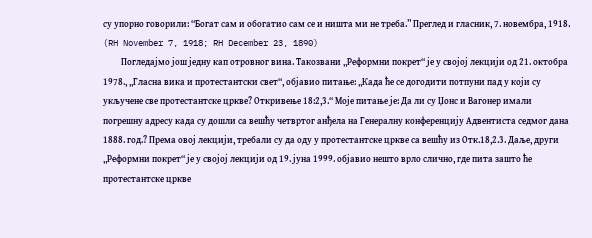су упорно говорили: “Богат сам и обогатио сам се и ништа ми не треба.” Преглед и гласник, 7. новембра, 1918. (RH November 7, 1918; RH December 23, 1890)
         Погледајмо још једну кап отровног вина. Такозвани „Реформни покрет“ је у својој лекцији од 21. октобра 1978., „Гласна вика и протестантски свет“, објавио питање: „Када ће се догодити потпуни пад у који су укључене све протестантске цркве? Откривење 18:2,3.“ Моје питање је: Да ли су Џонс и Вагонер имали погрешну адресу када су дошли са вешћу четвртог анђела на Генералну конференцију Адвентиста седмог дана 1888. год.? Према овој лекцији, требали су да оду у протестантске цркве са вешћу из Отк.18,2.3. Даље, други „Реформни покрет“ је у својој лекцији од 19. јуна 1999. објавио нешто врло слично, где пита зашто ће протестантске цркве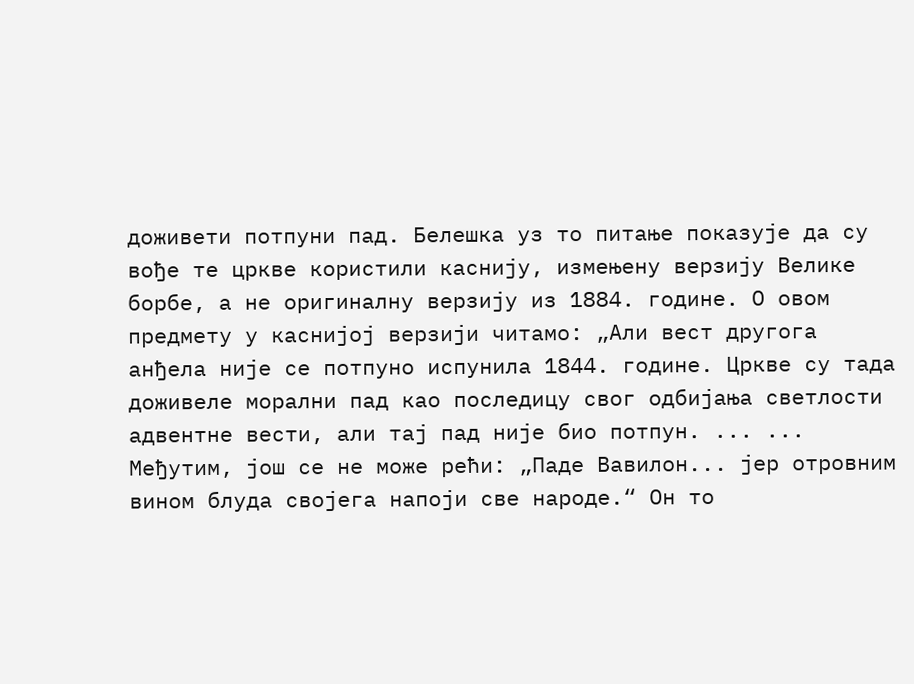доживети потпуни пад. Белешка уз то питање показује да су вође те цркве користили каснију, измењену верзију Велике борбе, а не оригиналну верзију из 1884. године. О овом предмету у каснијој верзији читамо: „Али вест другога анђела није се потпуно испунила 1844. године. Цркве су тада доживеле морални пад као последицу свог одбијања светлости адвентне вести, али тај пад није био потпун. ... ... Међутим, још се не може рећи: „Паде Вавилон... јер отровним вином блуда својега напоји све народе.“ Он то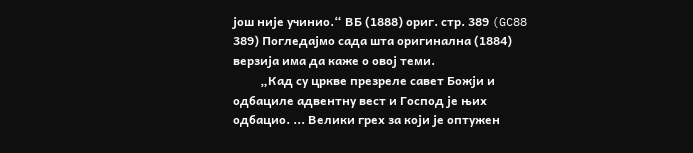још није учинио.“ ВБ (1888) ориг. стр. 389 (GC88 389) Погледајмо сада штa оригинална (1884) верзија има да каже о овој теми.
         „Кад су цркве презреле савет Божји и одбациле адвентну вест и Господ је њих одбацио. ... Велики грех за који је оптужен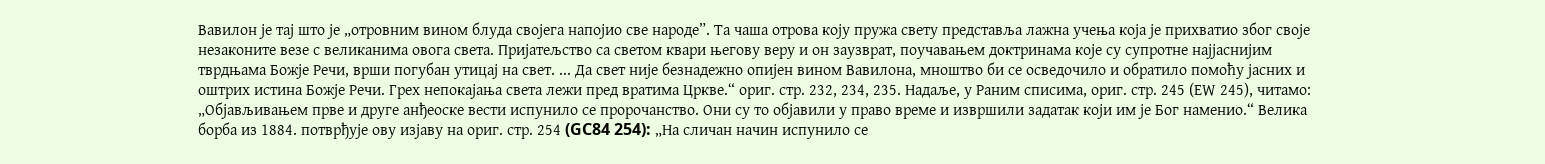Вавилон је тај што је „отровним вином блуда својега напојио све народе”. Та чаша отрова коју пружа свету представља лажна учења која је прихватио због своје незаконите везе с великанима овога света. Пријатељство са светом квари његову веру и он заузврат, поучавањем доктринама које су супротне најјаснијим тврдњама Божје Речи, врши погубан утицај на свет. ... Да свет није безнадежно опијен вином Вавилона, мноштво би се осведочило и обратило помоћу јасних и оштрих истина Божје Речи. Грех непокајања света лежи пред вратима Цркве.“ ориг. стр. 232, 234, 235. Надаље, у Раним списима, ориг. стр. 245 (ЕW 245), читамо: „Објављивањем прве и друге анђеоске вести испунило се пророчанство. Они су то објавили у право време и извршили задатак који им је Бог наменио.“ Велика борба из 1884. потврђује ову изјаву на ориг. стр. 254 (GC84 254): „На сличан начин испунило се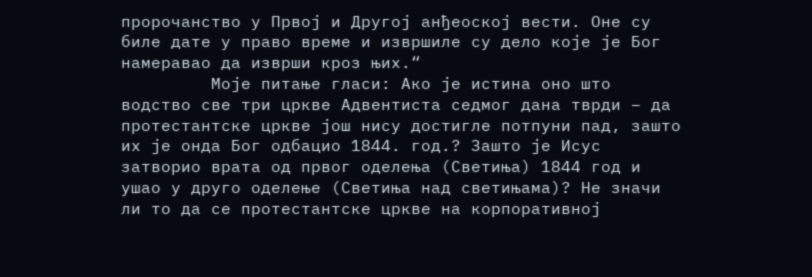пророчанство у Првој и Другој анђеоској вести. Оне су биле дате у право време и извршиле су дело које је Бог намеравао да изврши кроз њих.“
         Моје питање гласи: Ако је истина оно што водство све три цркве Адвентиста седмог дана тврди – да протестантске цркве још нису достигле потпуни пад, зашто их је онда Бог одбацио 1844. год.? Зашто је Исус затворио врата од првог оделења (Светиња) 1844 год и ушао у друго оделење (Светиња над светињама)? Не значи ли то да се протестантске цркве на корпоративној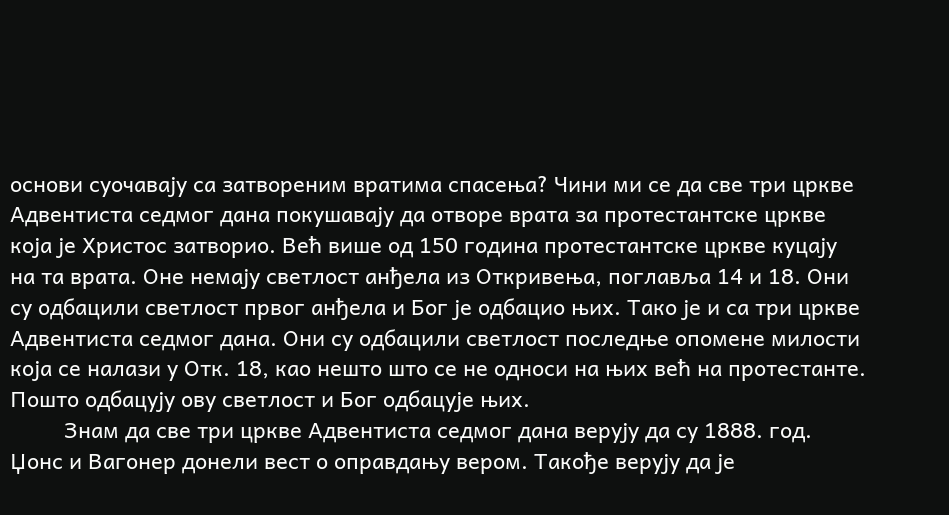основи суочавају са затвореним вратима спасења? Чини ми се да све три цркве Адвентиста седмог дана покушавају да отворе врата за протестантске цркве која је Христос затворио. Већ више од 150 година протестантске цркве куцају на та врата. Оне немају светлост анђела из Откривења, поглавља 14 и 18. Они су одбацили светлост првог анђела и Бог је одбацио њих. Тако је и са три цркве Адвентиста седмог дана. Они су одбацили светлост последње опомене милости која се налази у Отк. 18, као нешто што се не односи на њих већ на протестанте. Пошто одбацују ову светлост и Бог одбацује њих.
         Знам да све три цркве Адвентиста седмог дана верују да су 1888. год. Џонс и Вагонер донели вест о оправдању вером. Такође верују да је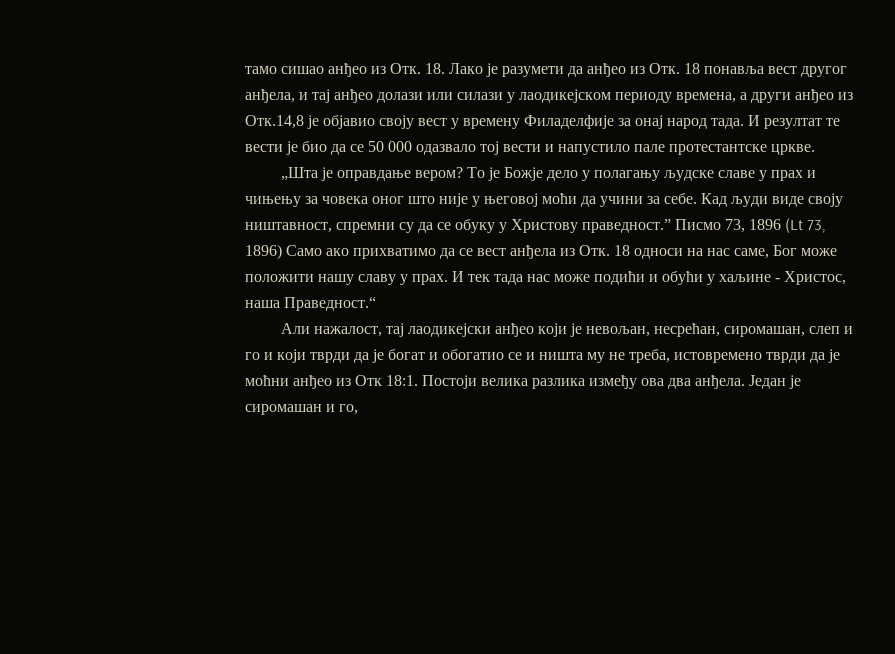тамо сишао анђео из Отк. 18. Лако је разумети да анђео из Отк. 18 понавља вест другог анђела, и тај анђео долази или силази у лаодикејском периоду времена, а други анђео из Отк.14,8 је објавио своју вест у времену Филаделфије за онај народ тада. И резултат те вести је био да се 50 000 одазвало тој вести и напустило пале протестантске цркве.
         „Шта је оправдање вером? То је Божје дело у полагању људске славе у прах и чињењу за човека оног што није у његовој моћи да учини за себе. Кад људи виде своју ништавност, спремни су да се обуку у Христову праведност.” Писмо 73, 1896 (Lt 73, 1896) Само ако прихватимо да се вест анђела из Отк. 18 односи на нас саме, Бог може положити нашу славу у прах. И тек тада нас може подићи и обући у хаљине - Христос, наша Праведност.“
         Али нажалост, тај лаодикејски анђео који је невољан, несрећан, сиромашан, слеп и го и који тврди да је богат и обогатио се и ништа му не треба, истовремено тврди да је моћни анђео из Отк 18:1. Постоји велика разлика између ова два анђела. Један је сиромашан и го,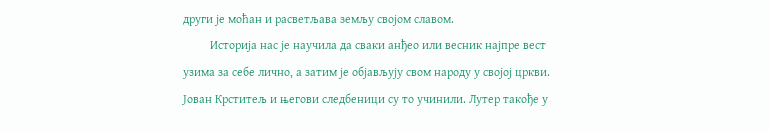други је моћан и расветљава земљу својом славом.
         Историја нас је научила да сваки анђео или весник најпре вест узима за себе лично, а затим је објављују свом народу у својој цркви. Јован Крститељ и његови следбеници су то учинили. Лутер такође у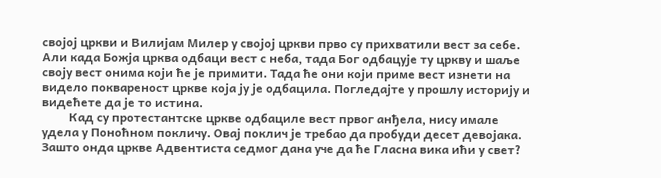својој цркви и Вилијам Милер у својој цркви прво су прихватили вест за себе. Али када Божја црква одбаци вест с неба, тада Бог одбацује ту цркву и шаље своју вест онима који ће је примити. Тада ће они који приме вест изнети на видело поквареност цркве која ју је одбацила. Погледајте у прошлу историју и видећете да је то истина.
         Кад су протестантске цркве одбациле вест првог анђела, нису имале удела у Поноћном покличу. Овај поклич је требао да пробуди десет девојака. Зашто онда цркве Адвентиста седмог дана уче да ће Гласна вика ићи у свет?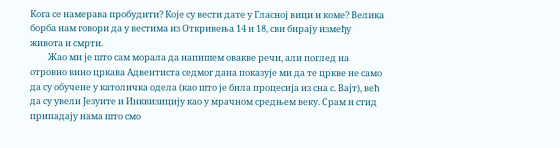Кога се намерава пробудити? Које су вести дате у Гласној вици и коме? Велика борба нам говори да у вестима из Откривења 14 и 18, сви бирају између живота и смрти.
         Жао ми је што сам морала да напишем овакве речи, али поглед на отровно вино цркава Адвентиста седмог дана показује ми да те цркве не само да су обучене у католичка одела (као што је била процесија из сна с. Вајт), већ да су увели Језуите и Инквизицију као у мрачном средњем веку. Срам и стид припадају нама што смо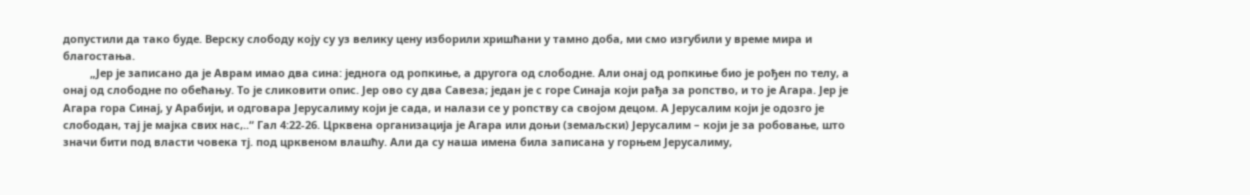допустили да тако буде. Верску слободу коју су уз велику цену изборили хришћани у тамно доба, ми смо изгубили у време мира и благостања.
         „Јер је записано да је Аврам имао два сина: једнога од ропкиње, а другога од слободне. Али онај од ропкиње био је рођен по телу, а онај од слободне по обећању. То је сликовити опис. Јер ово су два Савеза; један је с горе Синаја који рађа за ропство, и то је Агара. Јер је Агара гора Синај, у Арабији, и одговара Јерусалиму који је сада, и налази се у ропству са својом децом. А Јерусалим који је одозго је слободан, тај је мајка свих нас,..“ Гал 4:22-26. Црквена организација је Агара или доњи (земаљски) Јерусалим – који је за робовање, што значи бити под власти човека тј. под црквеном влашћу. Али да су наша имена била записана у горњем Јерусалиму,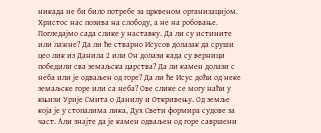никада не би било потребе за црквеном организацијом. Христос нас позива на слободу, а не на робовање. Погледајмо сада слике у наставку. Да ли су истините или лажне? Да ли ће стварно Исусов долазак да сруши цео лик из Данила 2 или Он долази када су верници победили сва земаљска царства? Да ли камен долази с неба или је одваљен од горе? Да ли ће Исус доћи од неке земаљске горе или са неба? Ове слике се могу наћи у књизи Урије Смита о Данилу и Откривењу. Од земље која је у стопалима лика, Дух Свети формира судове за част. Али знајте да је камен одваљен од горе савршени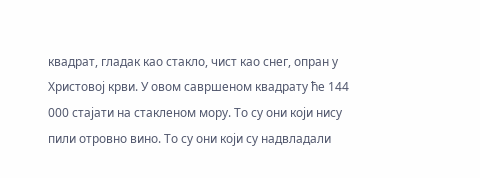квадрат, гладак као стакло, чист као снег, опран у Христовој крви. У овом савршеном квадрату ће 144 000 стајати на стакленом мору. То су они који нису пили отровно вино. То су они који су надвладали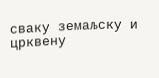сваку земаљску и црквену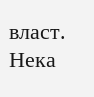власт. Нека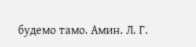будемо тамо. Амин. Л. Г.